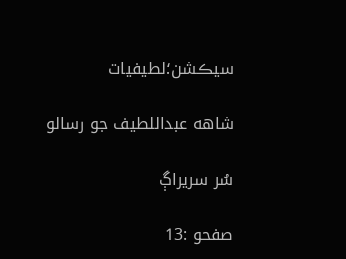سيڪشن؛لطيفيات

شاهه عبداللطيف جو رسالو

سُر سريراڳ

صفحو :13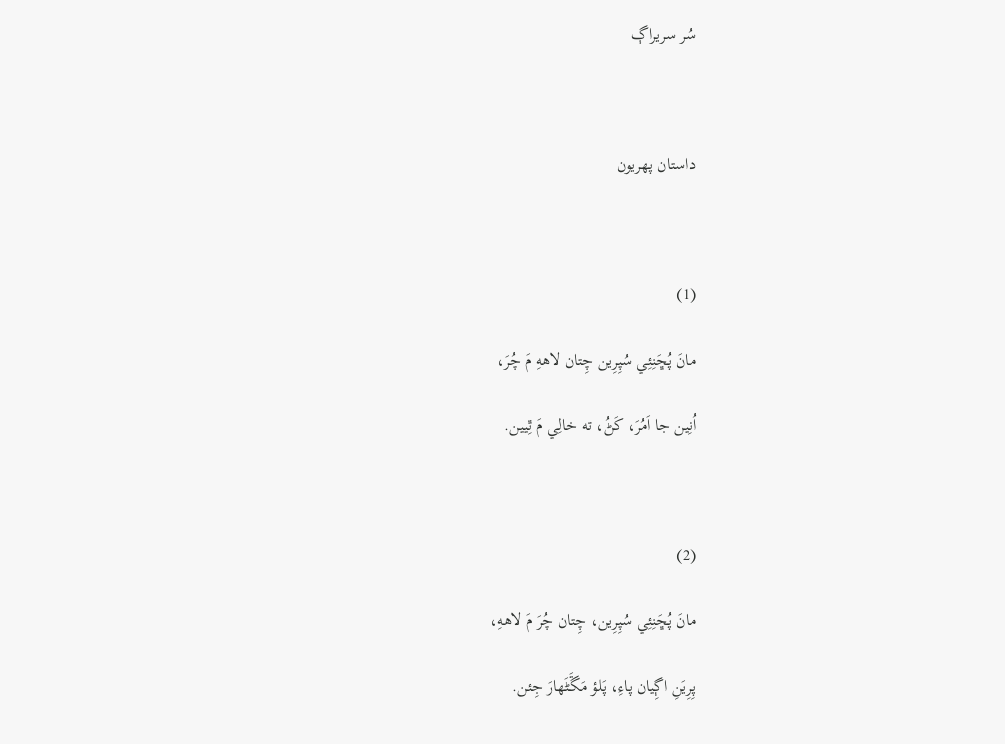سُر سريراڳ



داستان پهريون



(1)

مانَ پُڇَنِئِي سُپِرِين چِتان لاههِ مَ چُرَ،

اُنِين جا اَمُرَ، کَڻُ، ته خالِي مَ ٿِيين.



(2)

مانَ پُڇَنِئِي سُپِرِين، چِتان چُرَ مَ لاههِ،

پِرِيَنِ اڳِيان پاءِ، پَلؤ مَڱَڻَهارَ جِئن.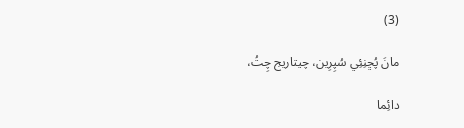(3)

مانَ پُڇنِئِي سُپِرِين، چيتاريج چِتُ،

دائِما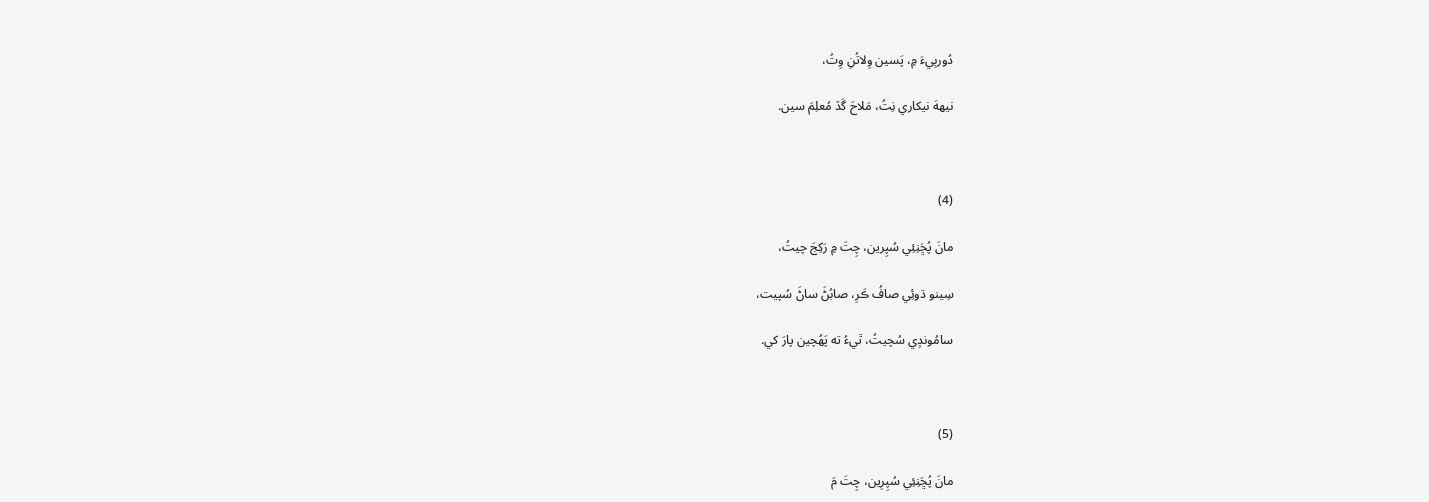دُوربِيءَ ۾، پَسين وِلاتُنِ وِتُ،

نيههَ نيکاري نِتُ، مَلاحَ گَڏ مُعلِمَ سين.



(4)

مانَ پُڇَنِئِي سُپِرين، چِتَ ۾ رَکِجَ چيتُ،

سِينو ڌوئِي صافُ ڪَرِ، صابُڻَ ساڻَ سُپيت،

سامُونڊِي سُچيتُ، ٿيءُ ته پَهُچين پارَ کي.



(5)

مانَ پُڇَنِئِي سُپِرِين، چِتَ مَ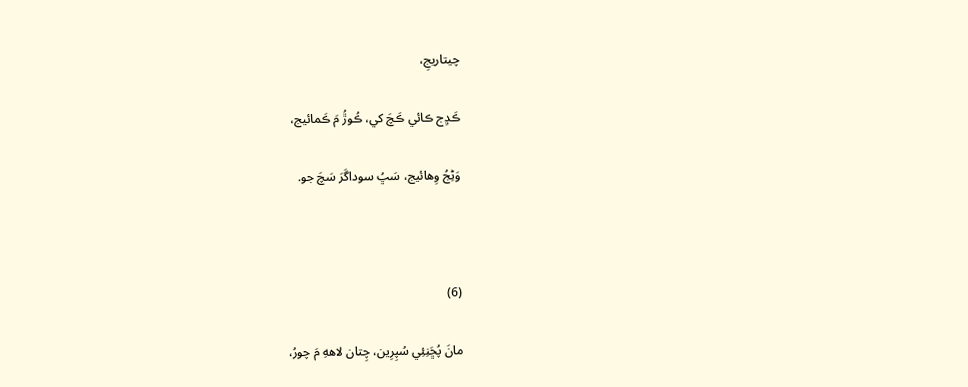چيتاريجِ،

ڪَڍِج ڪائي ڪَچَ کي، ڪُوڙُ مَ ڪَمائيج،

وَڻِجُ وِهائيج، سَڀُ سوداگَرَ سَچَ جو.



(6)

مانَ پُڇَنِئِي سُپِرِين، چِتان لاههِ مَ چورُ،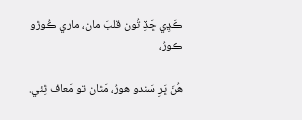ڪَڍِي ڇَڏِ تُون قلبَ مان، ماري ڪُوڙو ڪورُ،

هُنَ ڀَرِ سَندو هورُ، مَٿان تو مَعاف ٿِئي.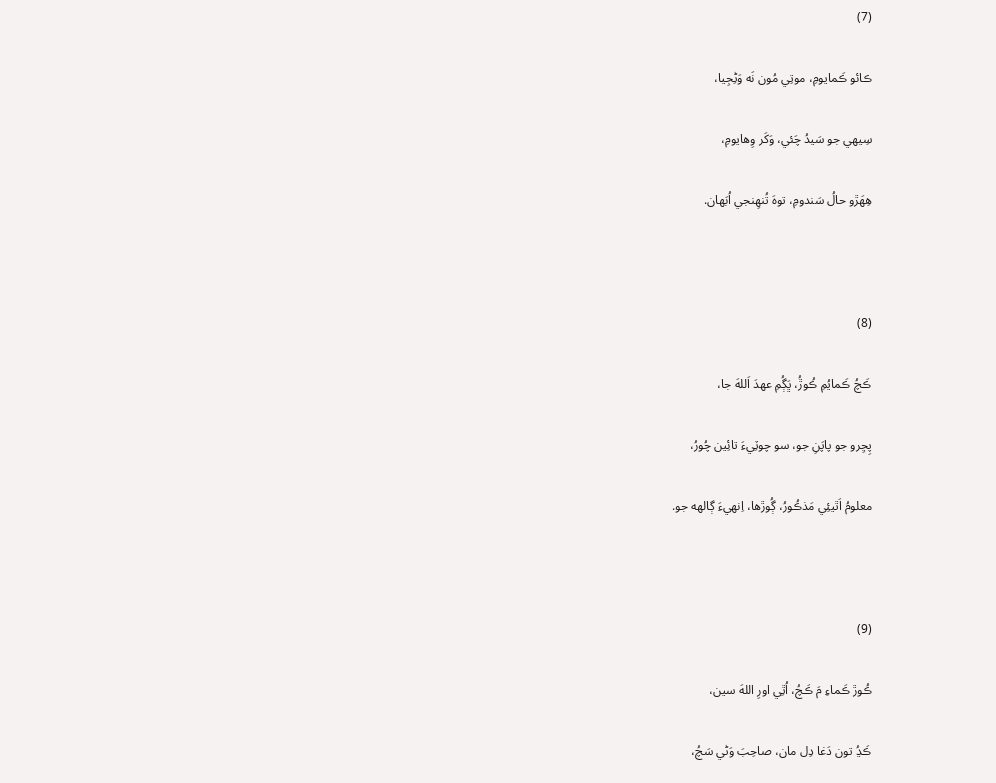(7)

ڪائو ڪَمايومِ، موتِي مُون نَه وَڻِجِيا،

سِيهي جو سَيدُ چَئي، وَکَر وِهايومِ،

هِهَڙو حالُ سَندومِ، توهَ تُنهِنجي اُبَهان.



(8)

ڪَچُ ڪَمايُمِ ڪُوڙُ، ڀَڳُمِ عهدَ اَللهَ جا،

پِڃِرو جو پاپَنِ جو، سو چوٽِيءَ تائِين چُورُ،

معلومُ اَٿيئِي مَذڪُورُ، ڳُوڙها، اِنهيءَ ڳالهه جو.



(9)

ڪُوڙ ڪَماءِ مَ ڪَچُ، اُٿِي اورِ اللهَ سين،

ڪَڍُ تون دَغا دِل مان، صاحِبَ وَڻي سَچُ،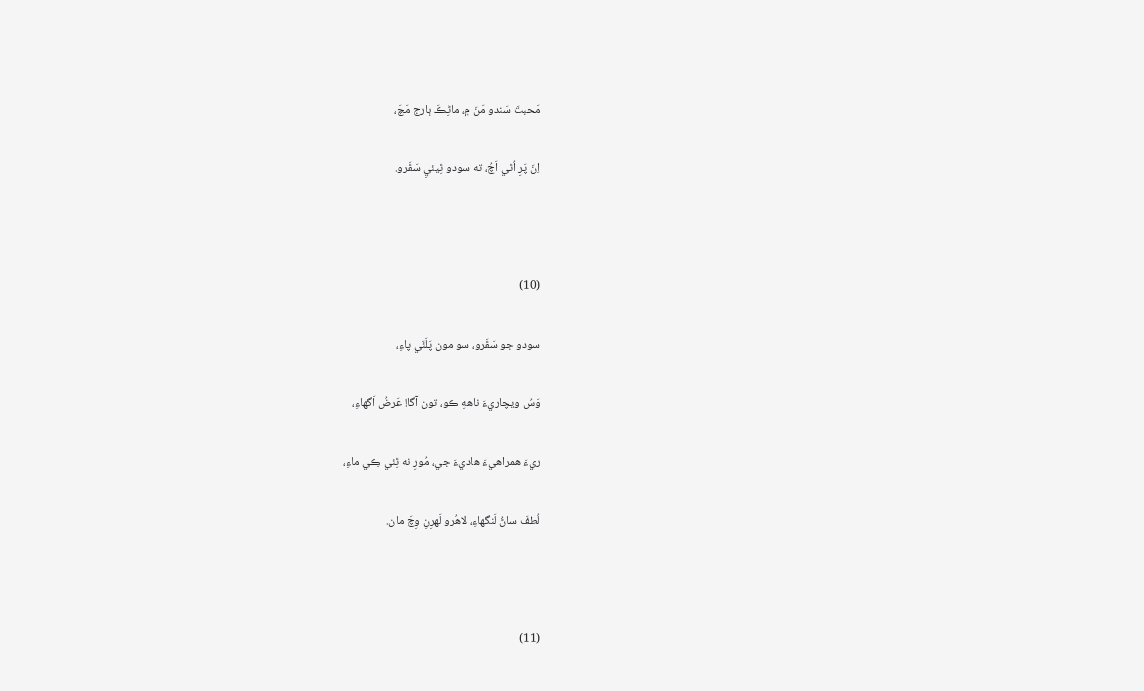مَحبتَ سَندو مَنَ ۾، ماڻِڪَ ٻارج مَچَ،

اِنَ پَرِ اُٿي اَچُ، ته سودو ٿِيئيِ سَڦَرو.



(10)

سودو جو سَڦَرو، سو مون پَلَئَي پاءِ،

وَسُ ويچاريءَ ناههِ ڪو، تون آگا! عَرضُ اَگهاءِ،

ريءَ همراهيءَ هاديءَ جي، مُورِ نه ٿِئي ڪِي ماءِ،

لُطفَ ساڻُ لَنگهاءِ، لاهُرو لَهرِنِ وِچَ مان.



(11)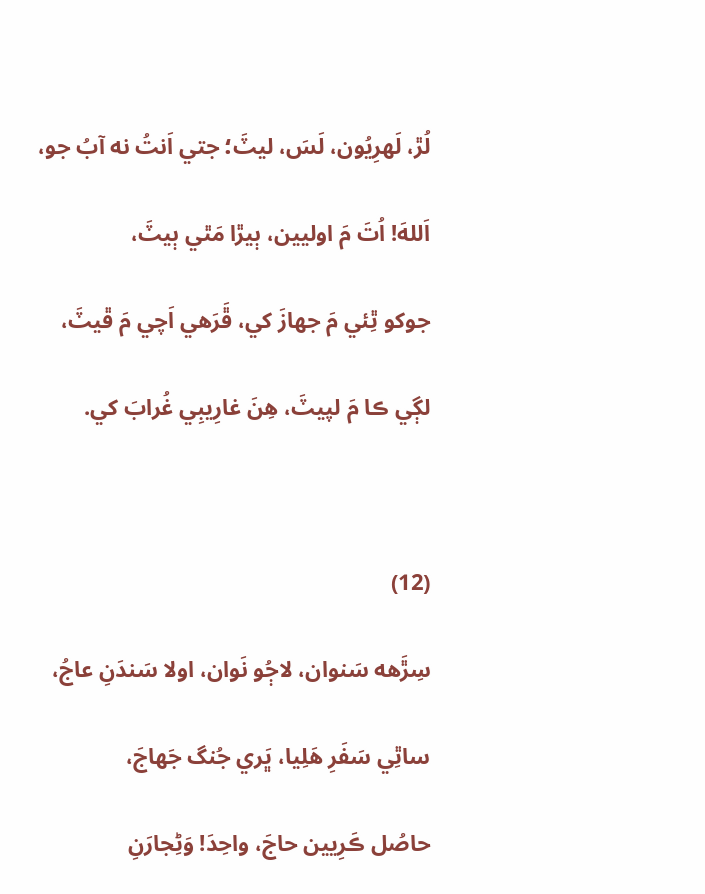لُڙ، لَهرِيُون، لَسَ، ليٽَ؛ جتي اَنتُ نه آبُ جو،

اَللهَ! اُتَ مَ اوليين، ٻيڙا مَٿي ٻيٽَ،

جوکو ٿِئي مَ جهازَ کي، ڦَرَهي اَچي مَ ڦيٽَ،

لڳي ڪا مَ لپيٽَ، هِنَ غارِيبِي غُرابَ کي.



(12)

سِڙَهه سَنوان، لاڄُو نَوان، اولا سَندَنِ عاجُ،

ساٿِي سَفَرِ هَلِيا، ڀَري جُنگ جَهاجَ،

حاصُل ڪَرِيين حاجَ، واحِدَ! وَڻِجارَنِ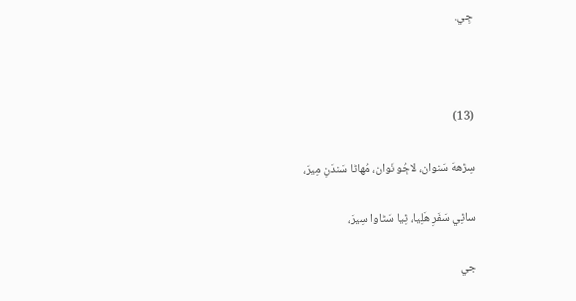جِي.



(13)

سِڙههَ سَنوان، لاڄُو نَوان، مُهاڻا سَندَنِ مِيرَ،

ساٿِي سَفَرِ هَلِيا، ٿِيا سَڻاوا سِيرَ،

جي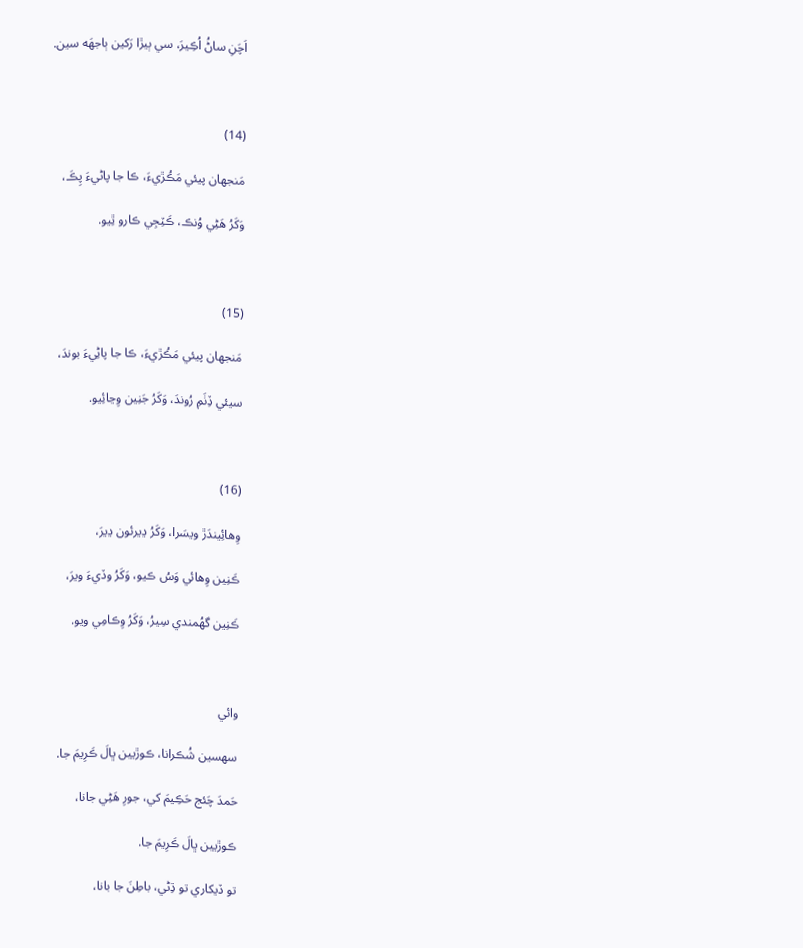اَچَنِ ساڻُ اُڪِيرَ، سي ٻيڙا رَکين ٻاجهَه سين.



(14)

مَنجهان پيئي مَڪُڙيءَ، ڪا جا پاڻيءَ پِڪَ،

وَکَرُ هَڻِي وُنڪ، ڪَٽِجِي ڪارو ٿِيو.



(15)

مَنجهان پيئي مَڪُڙيءَ، ڪا جا پاڻِيءَ بوندَ،

سيئي ڏِٺَمِ رُوندَ، وَکَرُ جَنِين وِڃائِيو.



(16)

وِهائِيندَڙ ويسَرا، وَکَرُ ڍيرئون ڍيرَ،

ڪَنِين وِهائي وَسُ ڪيو، وَکَرُ وڏيءَ ويرَ،

ڪَنِين گهُمندي سِيرُ، وَکَرُ وِڪامِي ويو.



وائي

سهسين شُڪرانا، ڪوڙيين ڀالَ ڪَرِيمَ جا.

حَمدَ چَئج حَڪِيمَ کي، جورِ هَڻِي جانا،

ڪوڙيين ڀالَ ڪَرِيمَ جا.

تو ڏيکاري تو ڌِڻي، باطِنَ جا بانا،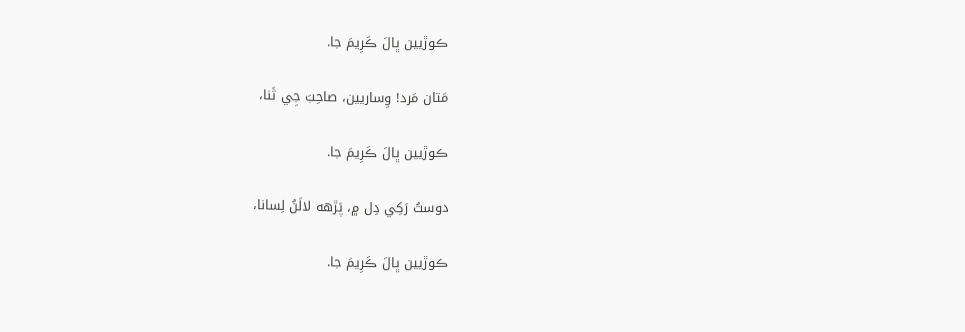ڪوڙيين ڀالَ ڪَرِيمَ جا.

مَتان مَرد! وِساريين، صاحِبَ جِي ثَنا،

ڪوڙيين ڀالَ ڪَرِيمَ جا.

دوستُ رَکِي دِل ۾، پَڙهه لالَنُ لِسانا،

ڪوڙيين ڀالَ ڪَرِيمَ جا.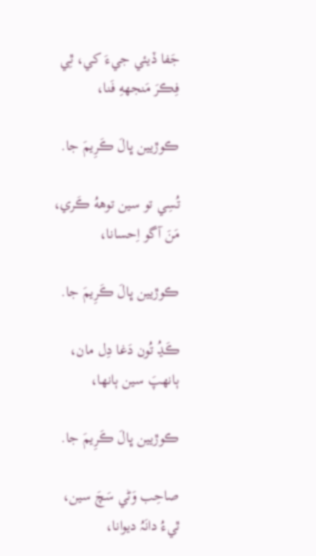جَفا ڏيئي جيءَ کي، ٿِي فِڪرَ مَنجههِ فَنا،

ڪوڙيين ڀالَ ڪَرِيمَ جا.

تُسِي تو سين توههُ ڪَري، مَنَ آگو اِحسانا،

ڪوڙيين ڀالَ ڪَرِيمَ جا.

ڪَڍُ تُون دَغا دِل مان، ٻانهپَ سين ٻانها،

ڪوڙيين ڀالَ ڪَرِيمَ جا.

صاحِب وَڻي سَچَ سين، ٿيءُ دانَہُ ديوانا،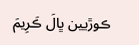ڪوڙيين ڀالَ ڪَرِيمَ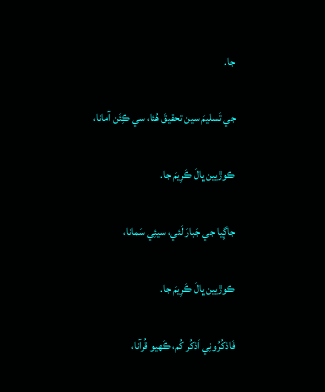جا.

جي تَسليمَ سين تحقيقَ هُئا، سي ڪِئَن آمانا،

ڪوڙيين ڀالَ ڪَرِيمَ جا.

جاڳِيا جي جَبارَ لَئي، سيئِي سَمانا،

ڪوڙيين ڀالَ ڪَرِيمَ جا.

فَاذکُرُونِي اَذکُر کُم، ڪَهيو قُرآنا،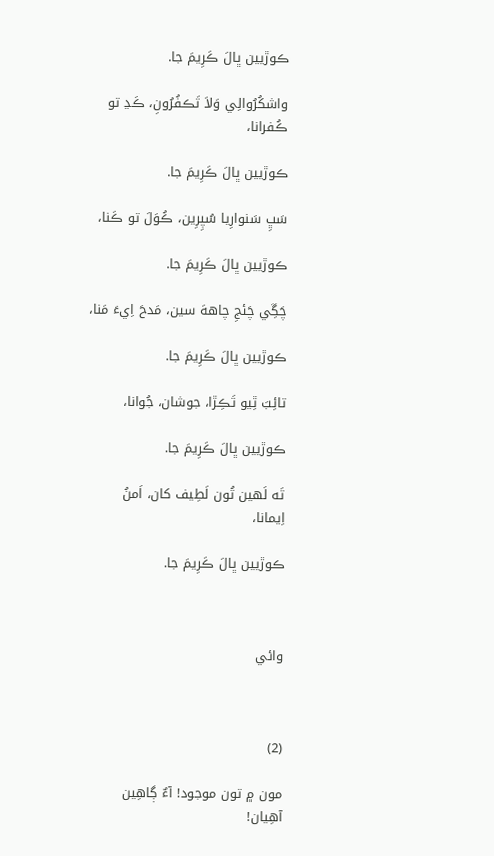ڪوڙيين ڀالَ ڪَرِيمَ جا.

واشکُرُوالِي وَلاَ تَڪفُرُونِ، ڪَڍ تو ڪُفرانا،

ڪوڙيين ڀالَ ڪَرِيمَ جا.

سَڀِ سَنوارِيا سُپِرِين، ڪُوَلَ تو ڪَنا،

ڪوڙيين ڀالَ ڪَرِيمَ جا.

چَڱِي چَئجِ چاههَ سين، مَدحَ اِيءَ مَنا،

ڪوڙيين ڀالَ ڪَرِيمَ جا.

تائِبَ ٿِيو تَڪِڙا، جوشان، جُوانا،

ڪوڙيين ڀالَ ڪَرِيمَ جا.

تَه لَهين تُون لَطِيف کان، اَمنُ اِيمانا،

ڪوڙيين ڀالَ ڪَرِيمَ جا.



وائي



(2)

مون ۾ تون موجود! آءٌ ڳاهِين آهِيان!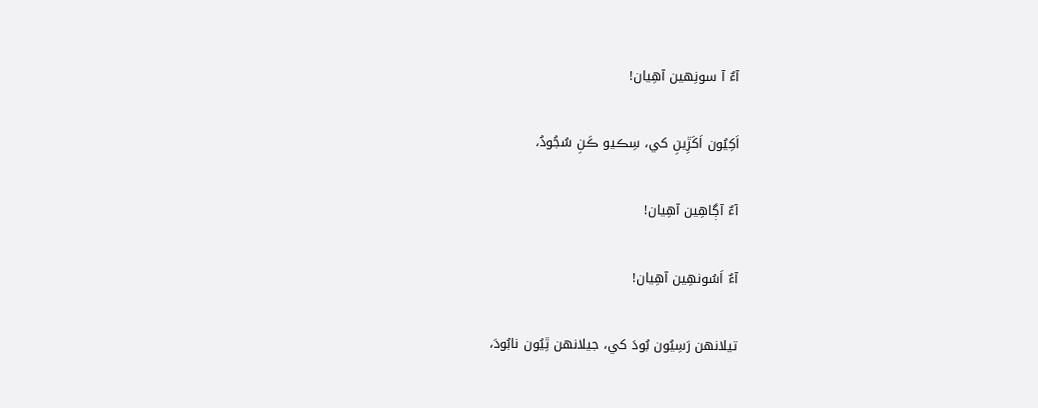آءٌ آ سونِهين آهِيان!

اَکِيُون اَکَڙِينِ کي، سِڪيو ڪَنِ سُجُودُ،

آءٌ آڳاهِين آهِيان!

آءٌ اَسُونهِين آهِيان!

تيلانهن رَسِيُون بُودَ کي، جيلانهن ٿِيُون نابُودَ،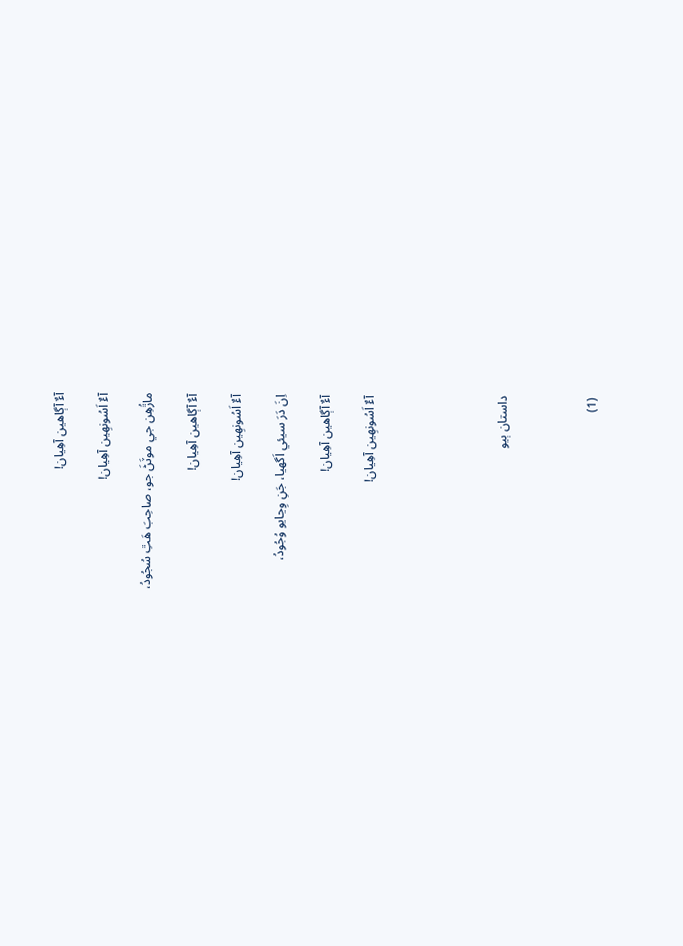آءٌ آڳاهين آهِيان!

آءٌ اَسُونهِين آهِيان!

ماڙُهِن جي موٽَڻَ جو، صاحِبَ هَٿِ سُجُودُ،

آءٌ آڳاهين آهِيان!

آءٌ اَسُونهِين آهِيان!

اِنَ دَرَ سيئي اَگهيا، جَنِ وِڃايو وُجُودُ،

آءٌ آڳاهين آهِيان!

آءٌ اَسُونهِين آهِيان!





داستان ٻيو



(1)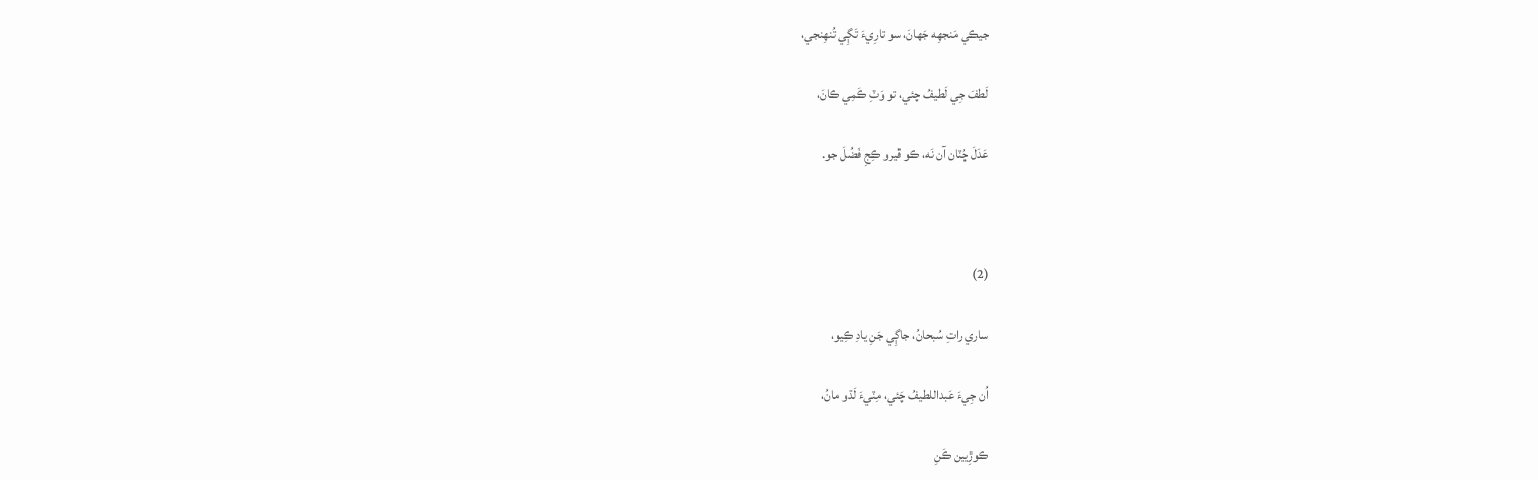جيڪي مَنجهِه جَهانَ، سو تارِيءَ تَڳِي تُنهِنجي،

لَطفَ جِي لَطيفُ چئي، تو وَٽِ ڪَمِي ڪانَ،

عَدَلَ ڇُٽان آن نَه، ڪو ڦيرو ڪِجِ فَضُلَ جو.



(2)

ساري راتِ سُبحانُ، جاڳِي جَنِ يادِ ڪِيو،

اُن جِيءَ عَبداللطيفُ چَئي، مِٽيءَ لَڌو مانُ،

ڪوڙِيين ڪَنِ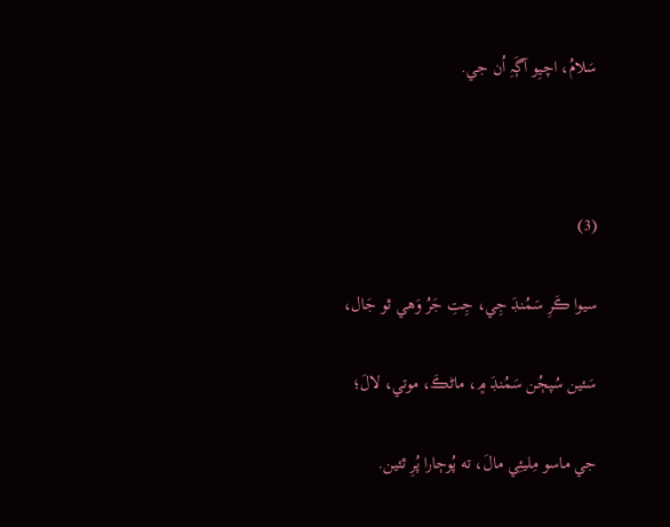سَلامُ، اچيِو آڳَہِ اُن جي.



(3)

سيوا ڪَرِ سَمُنڊَ جِي، جِتِ جَرُ وَهي ٿو جَال،

سَئين سُپڄُن سَمُنڊَ ۾، ماڻڪَ، موتي، لالَ؛

جي ماسو مِليئِي مالَ، ته پُوڄارا پُرِ ٿئين.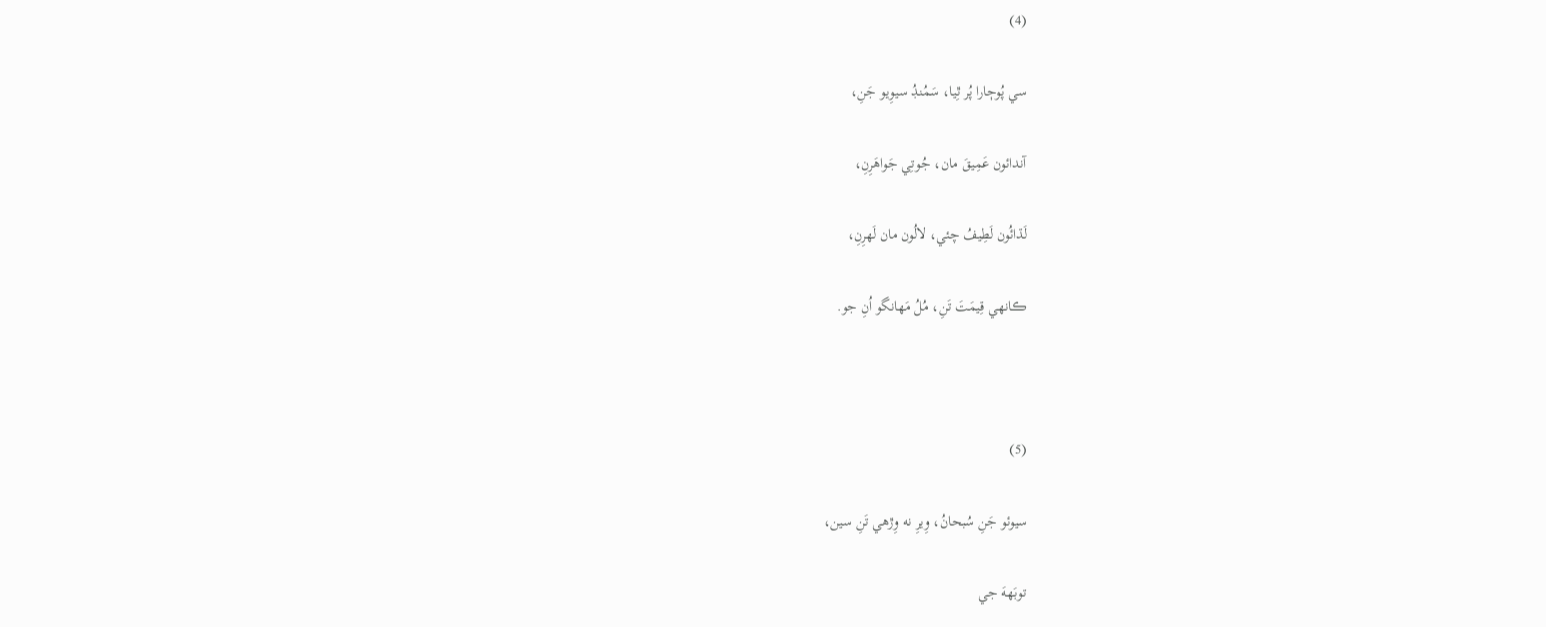(4)

سي پُوڄارا پُر ٿِيا، سَمُنڊُ سيوِيو جَنِ،

آندائون عَمِيقَ مان، جُوتِي جَواهَرِنِ،

لَڌائُون لَطِيفُ چئي، لالُون مان لَهرِنِ،

ڪانهي قِيمَتَ تَنِ، مُلُ مَهانگو اُنِ جو.



(5)

سيوئو جَنِ سُبحانُ، وِيرِ نه وِڙهي تَنِ سين،

توبَههَ جي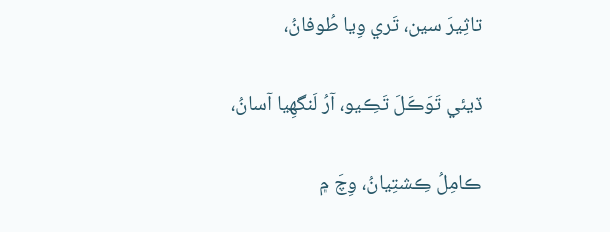تاثِيرَ سين، تَري وِيا طُوفانُ،

ڏيئي تَوَڪَلَ تَڪِيو، آرُ لَنگهِيا آسانُ،

ڪامِلُ ڪِشتِيانُ، وِچَ ۾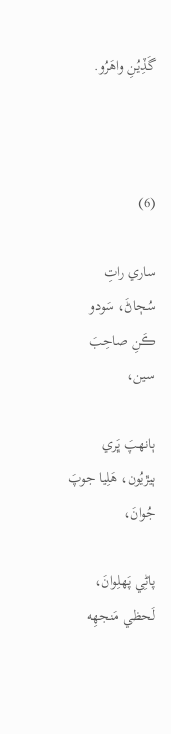گَڏِيُنِ واهَرُو.



(6)

ساري راتِ سُڄاڻَ، سَودو ڪَنِ صاحِبَ سين،

ٻانهپَ ڀَري ٻيڙيُون، هَلِيا جوپَ جُوانَ،

پاڻِي پَهلِوانَ، لَحظي مَنجهِه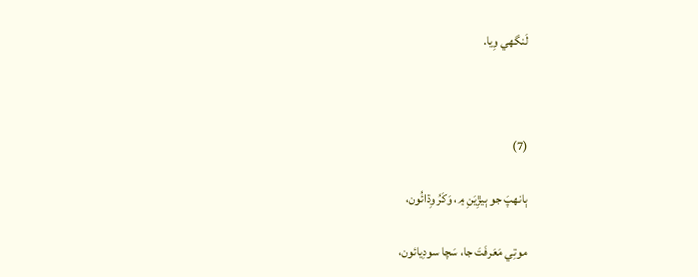لَنگهي وِيا.



(7)

ٻانهپَ جو ٻيڙِيَنِ ۾، وَکَرُ وِڌائُون،

موتِي مَعَرفَتَ جا، سَچا سودِيائون،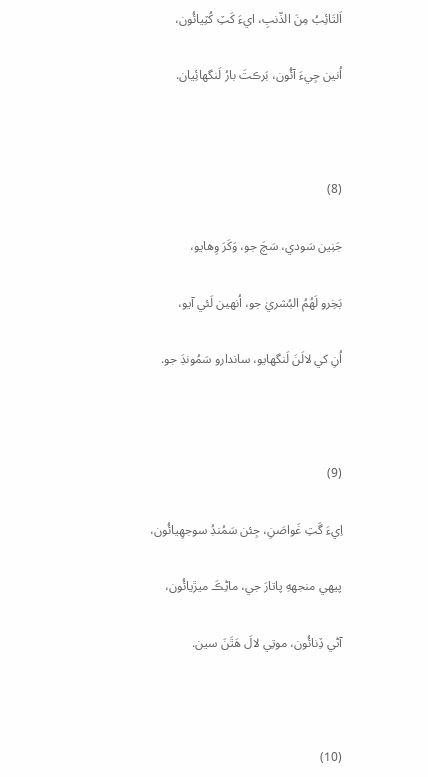اَلتَائِبُ مِنَ الذّنبِ، ايءَ کَٽِ کُٽِيائُون،

اُنين جِيءَ آئُون، بَرڪتَ بارُ لَنگهائِيان.



(8)

جَنِين سَودي، سَچَ جو، وَکَرَ وِهايو،

بَخِرو لَهُمُ البُشريٰ جو، اُنهين لَئي آيو،

اُنِ کي لالَنَ لَنگهايو، ساندارو سَمُونڊَ جو.



(9)

اِيءَ گَتِ غَواصَنِ، جِئن سَمُنڊُ سوجهِيائُون،

پيهي منجههِ پاتارَ جي، ماڻِڪَ ميڙيائُون،

آڻي ڏِنائُون، موتِي لالَ هَٿَنَ سين.



(10)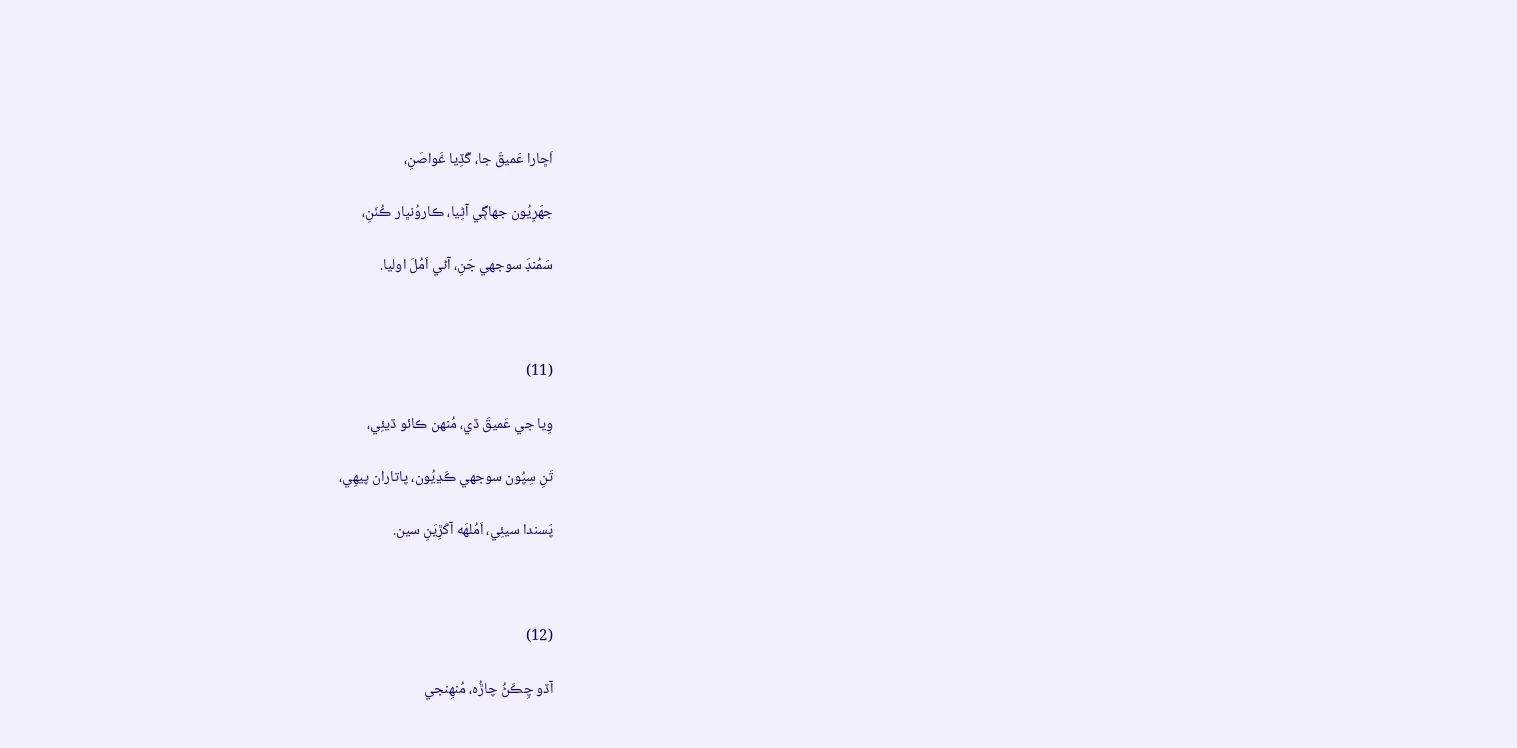اَڇارا عَميقَ جا، گَڏِيا غَواصَنِ،

جهَرِيُون جهاڳي آڻِيا، ڪاروُنڀار ڪُنَنِ،

سَمُنڊَ سوجهي جَنِ، آڻي اَمُلَ اوليا.



(11)

وِيا جي عَميقَ ڏي، مُنهن ڪائو ڏيئِي،

تَنِ سِپُون سوجهي ڪَڍيُون، پاتاران پيهِي،

پَسندا سيئِي، اَمُلهَه آکَڙِيَنِ سين.



(12)

آڏو چِڪَڻُ چاڙُه، مُنهِنجي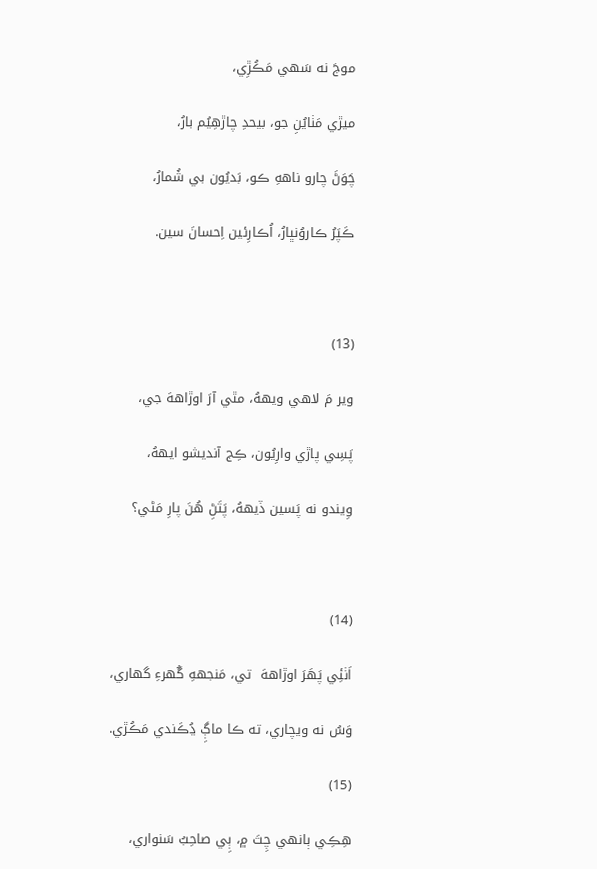موجَ نه سَهي مَڪُڙِي،

ميڙي مَٺايُنِ جو، بيحدِ چاڙهِيُم بارُ،

چَوَڻَ چارو ناههِ ڪو، بَديُون بي شُمارُ،

ڪَپَرُ ڪاروُنڀارُ، اُڪارِئين اِحسانَ سين.



(13)

وير مَ لاهي ويههُ، مٿي آرَ اوڙاههَ جي،

پَسِي پاڙي وارِيُون، ڪِج آنديشو ايههُ،

وِيندو نه پَسين ڏيههُ، پَتَڻِ هُنَ پارِ مَڻي؟



(14)

اَٺئِي پَهَرَ اوڙاههَ  تي، مَنجههِ گُهرءِ گهاري،

وَسُ نه ويچاري، ته ڪا ماڳِ ڍُڪَندي مَڪُڙي.

(15)

هِڪِي ٻانهي چِتَ ۾، ٻِي صاحِبُ سَنواري،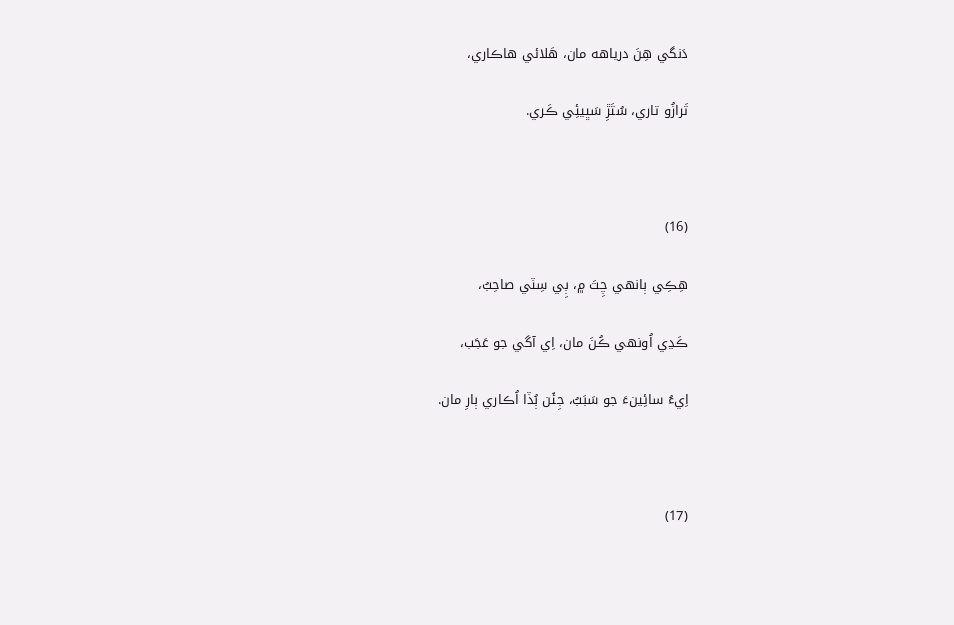دَنگي هِنَ درياهه مان، هَلائي هاڪاري،

تَرازُو تاري، سُتَڙِ سَڀيئِي ڪَري.



(16)

هِڪِي ٻانهي چِتَ ۾، ٻِي سِٽي صاحِبُ،

ڪَڍي اُونهي ڪُنَ مان، اِي آگي جو عَجَب،

اِيءُ سائِينءَ جو سَبَبُ، جِئَن ٻُڏا اُڪاري ٻارِ مان.



(17)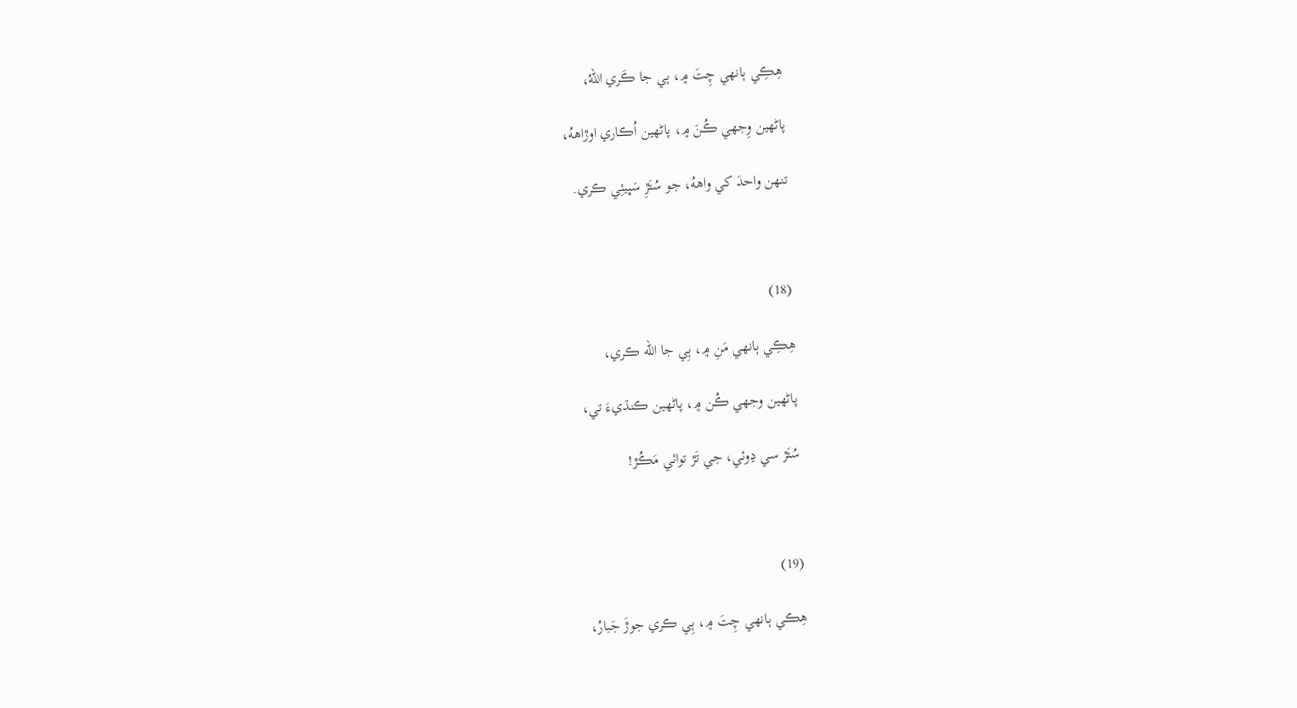هِڪِي ٻانهي چِتَ ۾، ٻي جا ڪَري اللهُ،

پاڻهين وِجهي ڪُنَ ۾، پاڻهين اُڪاري اوڙاههُ،

تنهن واحدَ کي واههُ، جو سُتَڙِ سَڀيئِي ڪري.



(18)

هِڪِي ٻانهي مَنِ ۾، ٻِي جا الله ڪري،

پاڻهين وجهي ڪُن ۾، پاڻهين ڪنڌيءَ تي،

سُتَڙ سي ڍوئي، جي تَڙ توائي مَڪُڙ!



(19)

هِڪي ٻانهي چِتَ ۾، ٻِي ڪري جوڙَ جَبارُ،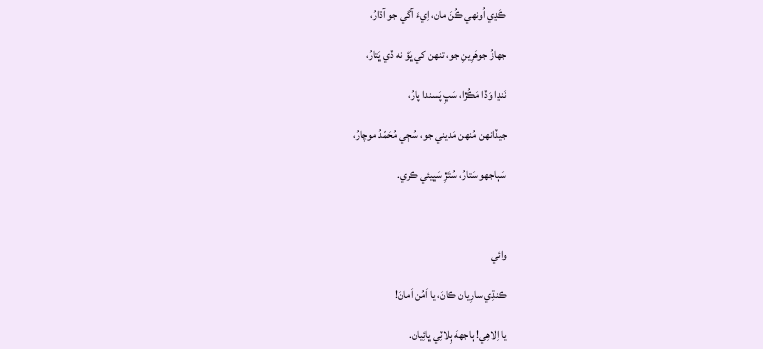ڪَڍي اُونهي ڪُنَ مان، اِيءَ آگي جو آڌارُ،

جهازُ جوهَرِينِ جو، تنهن کي ڀَؤ نه ڏي ڀَتارُ،

نَنڍا وَڏا مَڪُڙا، سَڀِ پَسندا پارُ،

جيڏانهن مُنهن مَديني جو، سُڄي مُحَمّدُ موچارُ،

سَٻاجهو سَتارُ، سُتَڙِ سَڀيئي ڪري.



وائي

ڪنڌِي سارِيان ڪانَ، يا اَمُن اَمانَ!

يا اِلاهِي! ٻاجههَ ٻِلاٽِي ڀائِيان.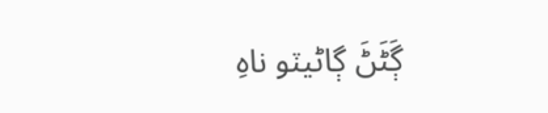ڳَڻَڻَ ڳاڻيٽو ناهِ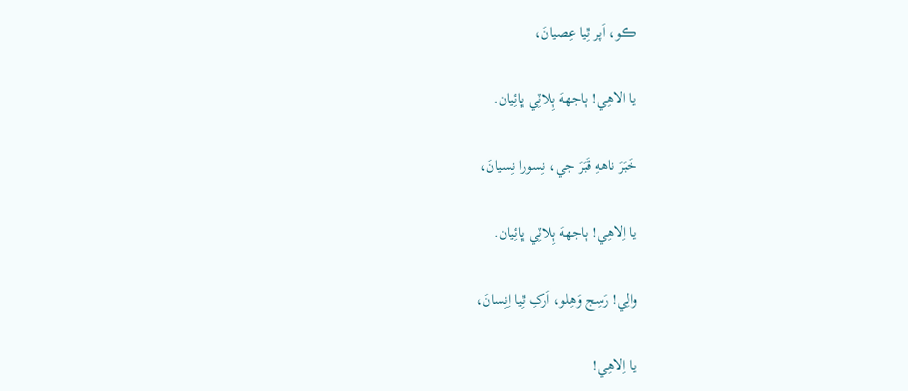ڪو، اَپر ٿِيا عِصيانَ،

يا الاهِي! ٻاجههَ ٻِلاٽِي ڀائِيان.

خَبَرَ ناههِ قَبَرَ جي، نِسورا نِسيانَ،

يا اِلاهِي! ٻاجههَ ٻِلاٽِي ڀائِيان.

والِي! رَسِج وَهِلو، اَرکِ ٿِيا اِنِسانَ،

يا اِلاهِي!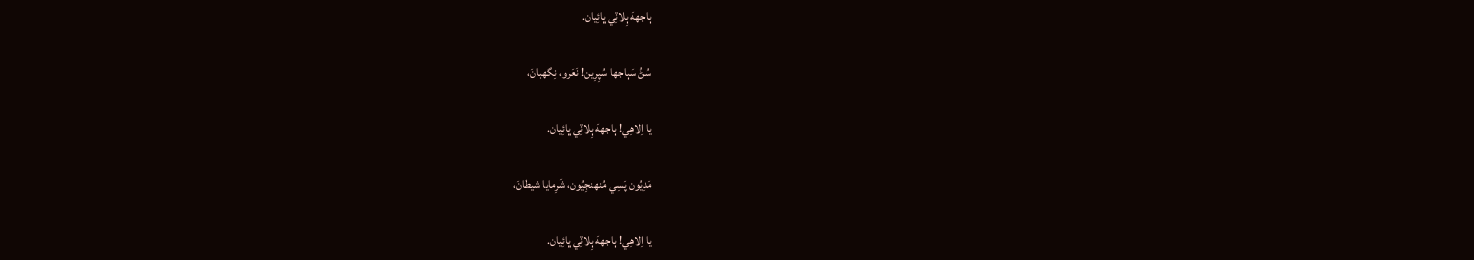ٻاجههَ ٻِلاٽِي ڀائِيان.

سُڻُ سَٻاجها سُپِرِين! نَعَرو، نِگهبانَ،

يا اِلاهِي! ٻاجههَ ٻِلاٽِي ڀائِيان.

مَدِيُون پَسِي مُنهنجِيُون، شَرِمايا شيطانَ،

يا اِلاهِي! ٻاجههَ ٻِلاٽِي ڀائِيان.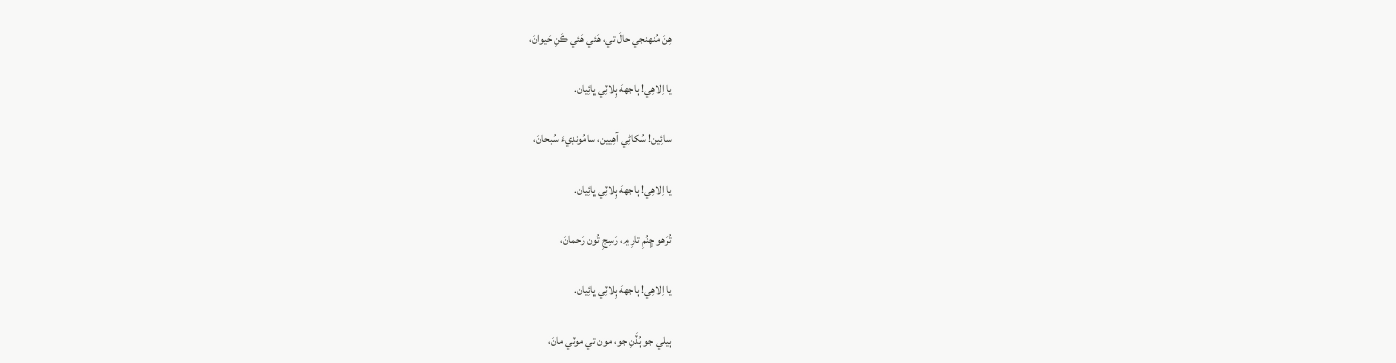هِنَ مُنهنجي حالَ تي، هَئي هَئي ڪَنِ حَيوانَ،

يا اِلاهِي! ٻاجههَ ٻِلاٽِي ڀائِيان.

سائِين! سُکاڻِي آهِيين، سامُونڊيءَ سُبحانَ،

يا اِلاهِي! ٻاجههَ ٻِلاٽِي ڀائِيان.

تُرَهو ڇِنُمِ تارِ ۾، رَسِجِ تُون رَحمانَ،

يا اِلاهِي! ٻاجههَ ٻِلاٽِي ڀائِيان.

ٻيلي جو ٻُڏَنِ جو، مون تي موٽي مانَ،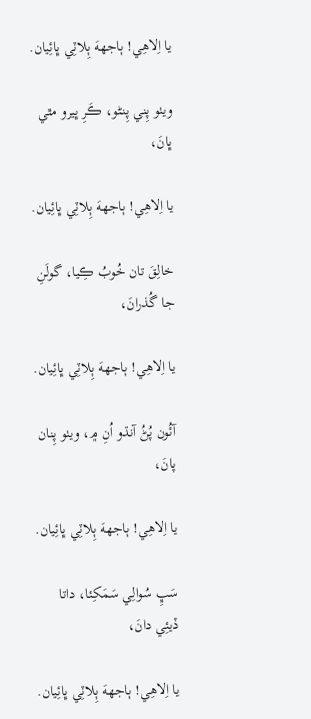يا اِلاهِي! ٻاجههَ ٻِلاٽِي ڀائِيان.

ويٺو پِني پِنڻو، ڪَرِ ڀيرو مٿي ڀانَ،

يا اِلاهِي! ٻاجههَ ٻِلاٽِي ڀائِيان.

خالِقَ تان خُوبُ ڪِيا، گولَنِ جا گُذرانَ،

يا اِلاهِي! ٻاجههَ ٻِلاٽِي ڀائِيان.

آئُون پُڻُ آنڌو اُنِ ۾، ويٺو پِنان پانَ،

يا اِلاهِي! ٻاجههَ ٻِلاٽِي ڀائِيان.

سَڀِ سُوالِي سَمَکِئا، داتا ڏيئِي دانَ،

يا اِلاهِي! ٻاجههَ ٻِلاٽِي ڀائِيان.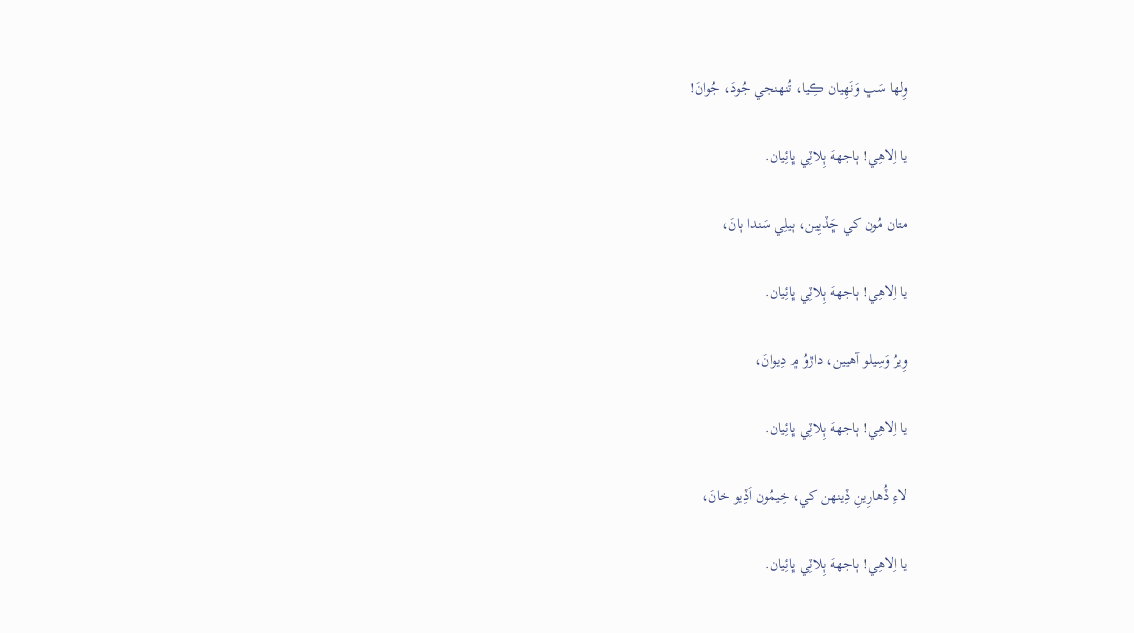وِلها سَڀ وَنَهِيان ڪِيا، تُنهنجي جُودَ، جُوانَ!

يا اِلاهِي! ٻاجههَ ٻِلاٽِي ڀائِيان.

متان مُون کي ڇَڏيِين، ٻيلِي سَندا ٻانَ،

يا اِلاهِي! ٻاجههَ ٻِلاٽِي ڀائِيان.

وِيرُ وَسِيلو آهيين، داڙوُ ۾ دِيوانَ،

يا اِلاهِي! ٻاجههَ ٻِلاٽِي ڀائِيان.

لاءِ ڏُهارِينِ ڏِينهن کي، خِيمُون اَڏِيو خانَ،

يا اِلاهِي! ٻاجههَ ٻِلاٽِي ڀائِيان.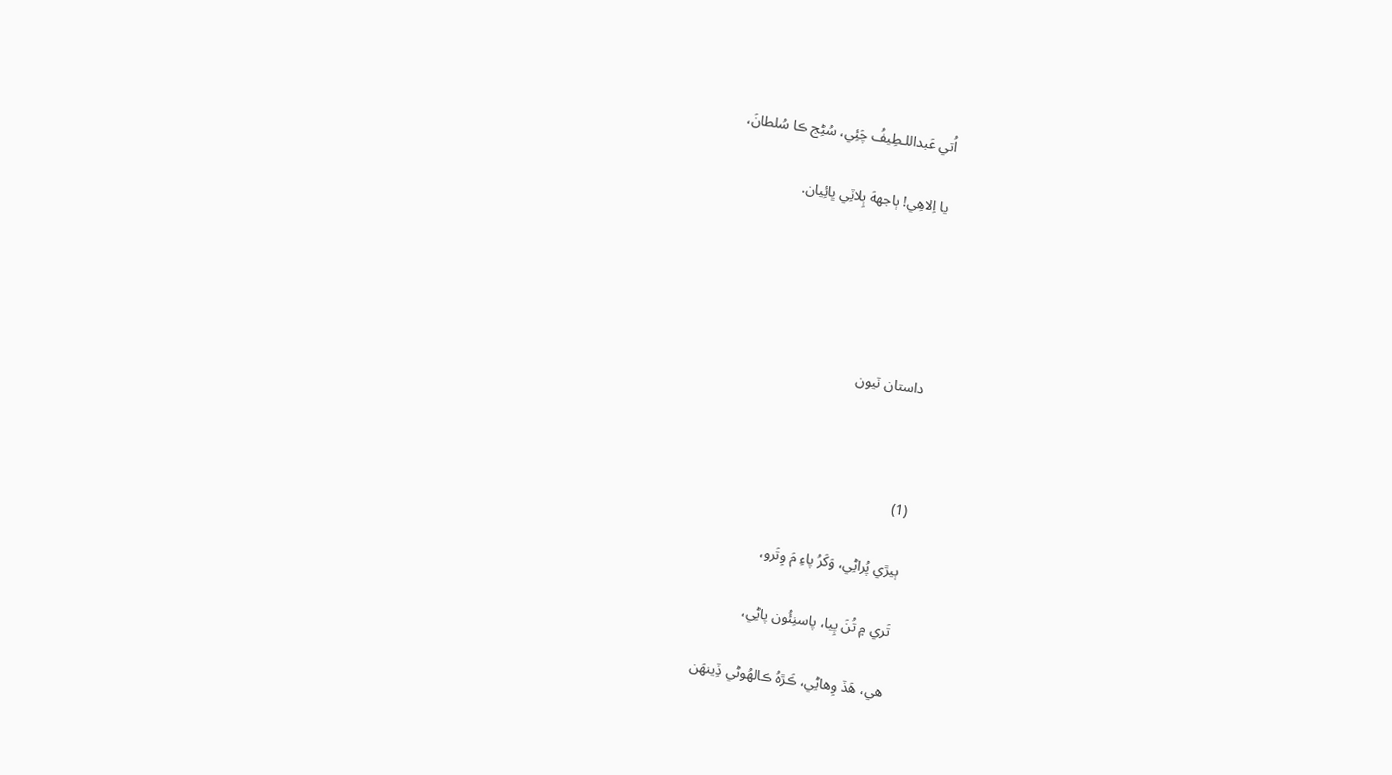اُتي عَبداللـطِيفُ چَئِي، سُڻِج ڪا سُلطانَ،

يا اِلاهِي! ٻاجههَ ٻِلاٽِي ڀائِيان.





داستان ٽيون



(1)

ٻيڙي پُراڻِي، وَکَرُ پاءِ مَ وِتَرو،

تَري ۾ تُنَ پِيا، پاسنِئُون پاڻِي،

هي، هَڏ وِهاڻِي، ڪَڙهُ ڪالهُوڻي ڏِينهَن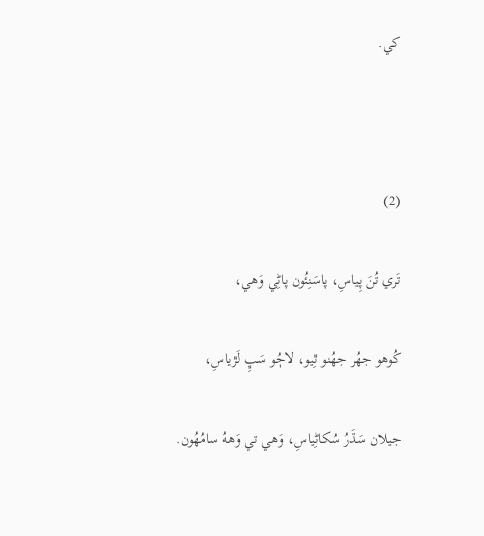کي.



(2)

تَري تُنَ پِياسِ، پاسَنِئُون پاڻِي وَهي،

کُوهو جهُر جهُنو ٿِيو، لاڄُو سَڀِ لَڙياسِ،

جيلان سَڌَرُ سُکاڻِياسِ، وَهي تي وَههُ سامُهُون.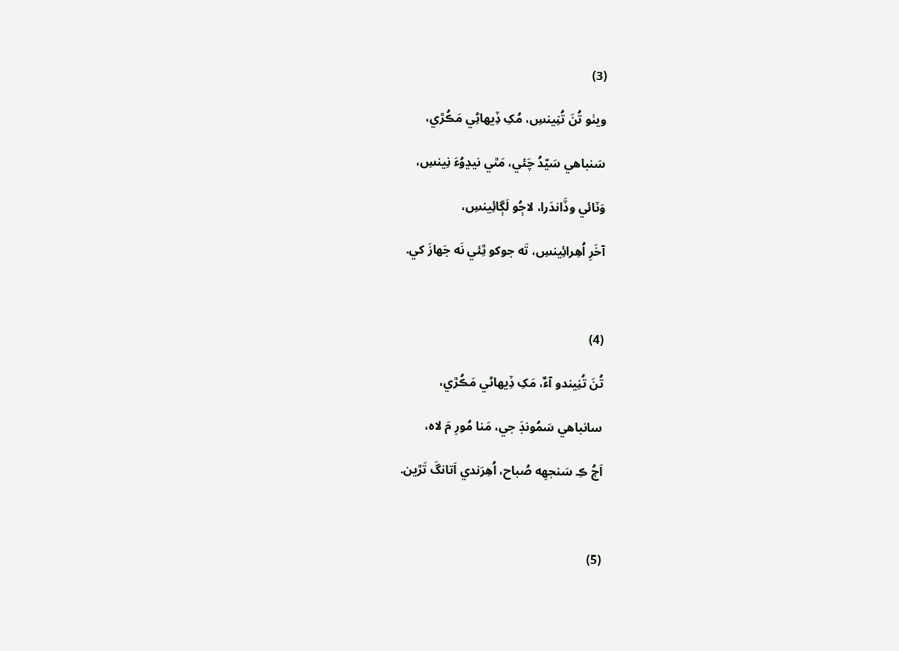(3)

ويٺو تُنَ تُنِينسِ، مُکِ ڏِيهاڻِي مَڪُڙي،

سَنباهي سَيّدُ چَئي، مَٿي نيڍوُءَ نِينسِ،

وَٽائي وڏَاندَرا، لاڄُو لَڳائِينسِ،

آخَرِ اُهِرائِينسِ، تَه جوکو ٿِئي نَه جَهازَ کي.



(4)

تُنَ تُنِيندو آءٌ، مَکِ ڏِيهاڻي مَڪُڙي،

سانباهي سَمُونڊَ جي، مَنا مُورِ مَ لاه،

اَڄُ ڪِ سَنجهِه صُباح، اُهِرَندي اَتانگَ تَڙين.



(5)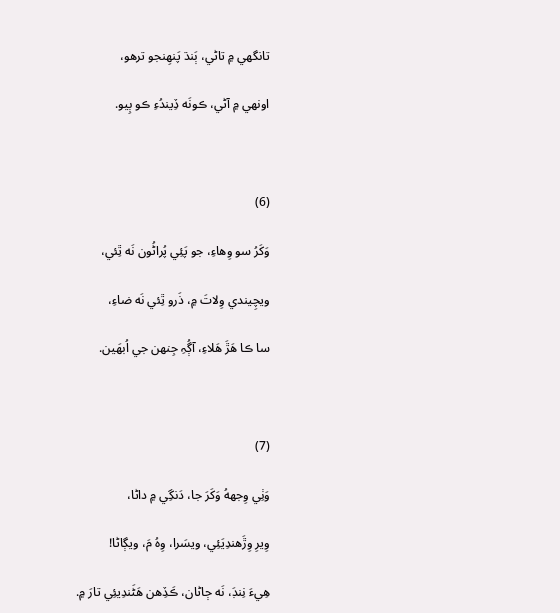تانگهي ۾ تاڻي، ٻَنڌ پَنهِنجو ترهو،

اونهي ۾ آڻي، ڪونَه ڏِيندُءِ ڪو ٻِيو.



(6)

وَکَرُ سو وِهاءِ، جو پَئِي پُراڻُون نَه ٿِئي،

ويچِيندي وِلاتَ ۾، ذَرو ٿِئي نَه ضاءِ،

سا ڪا هَڙَ هَلاءِ، آڳُہِ جِنهن جي اُبهَين.



(7)

وَٺِي وِجههُ وَکَرَ جا، دَنگِي ۾ داڻا،

وِيرِ وِڙَهندِيَئِي، ويسَرا، وِهُ مَ، ويڳاڻا!

هِيءَ نِنڊَ، نَه ڄاڻان، ڪَڏِهن هَڻَندِيئِي تارَ ۾.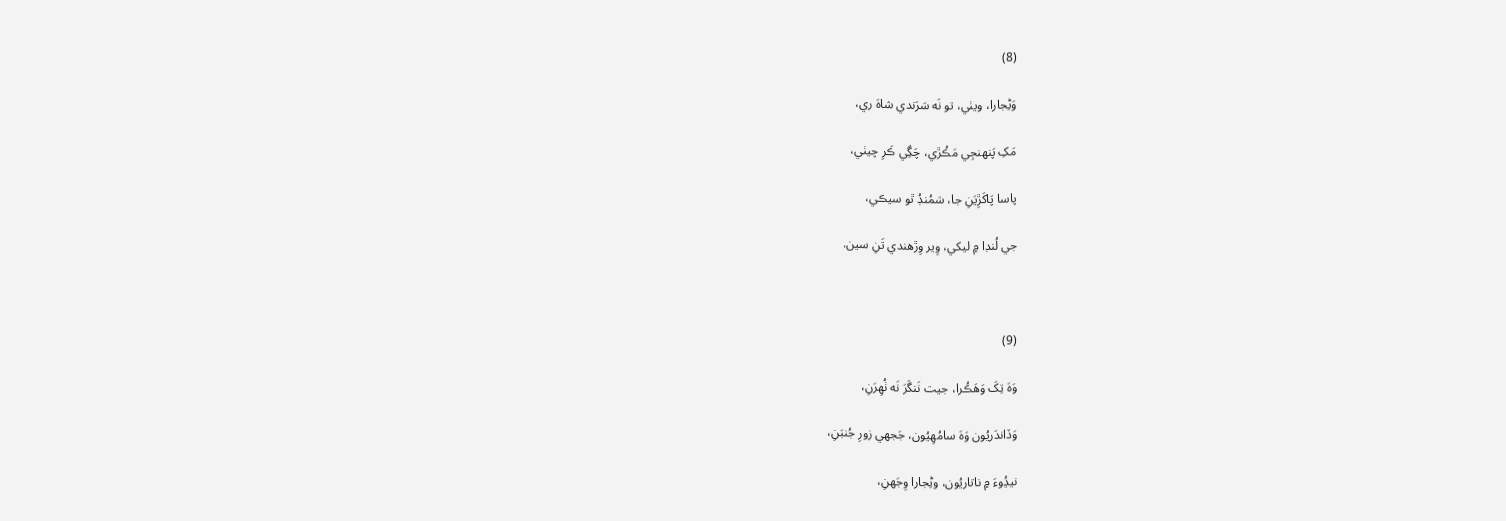(8)

وَڻِجارا، ويٺي، تو نَه سَرَندي شاهَ ري،

مَکِ پَنهنجِي مَڪُڙي، چَڱِي ڪَرِ چيٺي،

پاسا پَاکَڙِيَنِ جا، سَمُنڊُ ٿو سيڪي،

جي لُنڊا ۾ ليکي، وِير وِڙهندي تَنِ سين.



(9)

وَهَ تِکَ وَهَڪُرا، جيت نَنگَرَ نَه ٺُهِرَنِ،

وَڏاندَريُون وَهَ سامُهِيُون، جَجهي زورِ جُنبَنِ،

نيڍُوءَ ۾ ناتاريُون، وڻِجارا وِجَهنِ،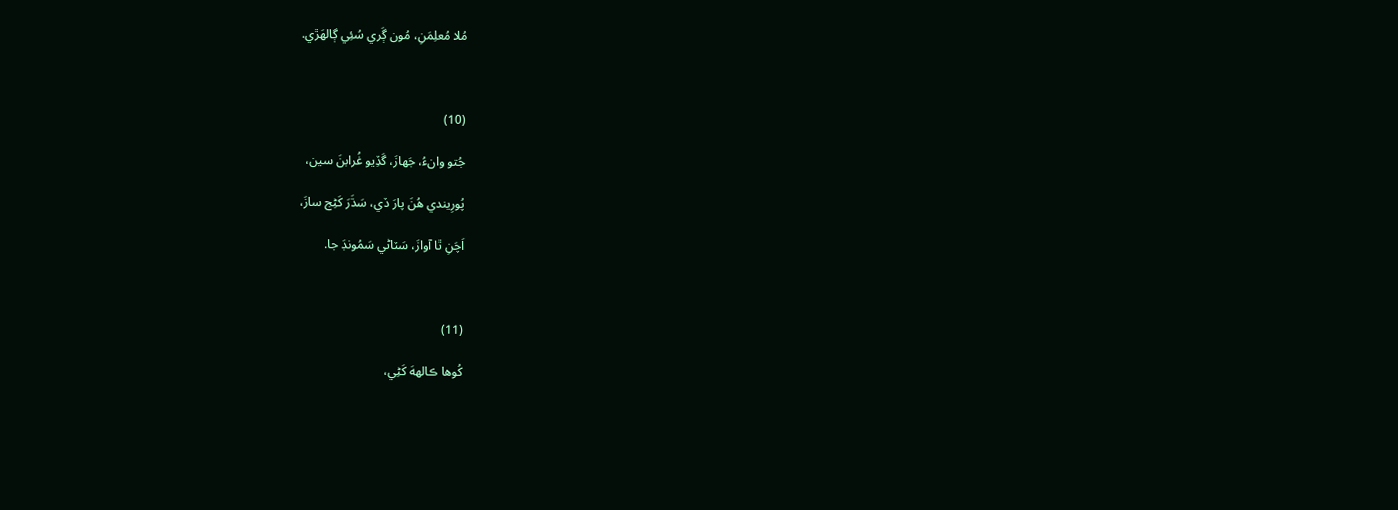مُلا مُعلِمَنِ، مُون ڳَري سُئِي ڳالهَڙي.



(10)

جُتو وانءُ، جَهازَ، گَڏِيو غُرابنَ سين،

پُورِيندي هُنَ پارَ ڏي، سَڌَرَ کَڻِج سازَ،

اَچَنِ ٿا آوازَ، سَٽاڻي سَمُونڊَ جا.



(11)

کُوها ڪالههَ کَڻِي،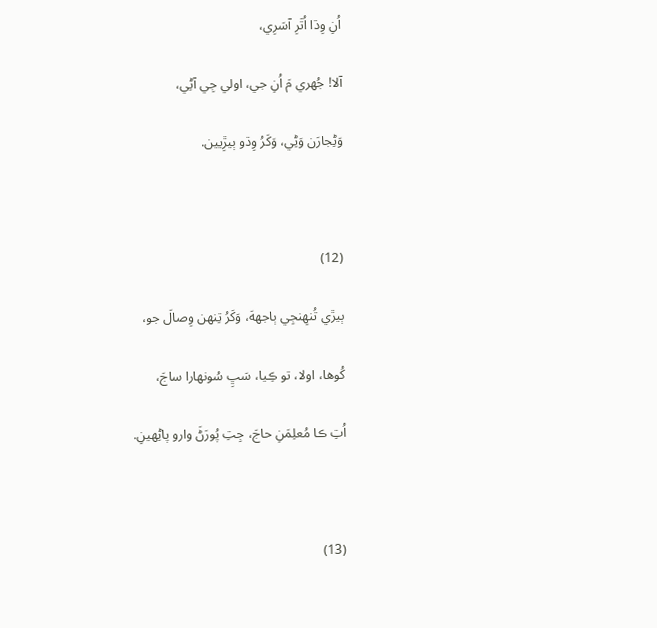اُنِ وِڌا اُتَرِ آسَرِي،

آلا! جُهري مَ اُنِ جي، اولي جِي آڻِي،

وَڻِجارَن وَڻِي، وَکَرُ وِڌو ٻيڙِيين.



(12)

ٻيڙي تُنهِنجِي ٻاجههَ، وَکَرُ تِنهن وِصالَ جو،

کُوها، اولا، تو ڪِيا، سَڀِ سُونهارا ساجَ،

اُتِ ڪا مُعلِمَنِ حاجَ، جِتِ پُورَڻَ وارو پاڻِهينِ.



(13)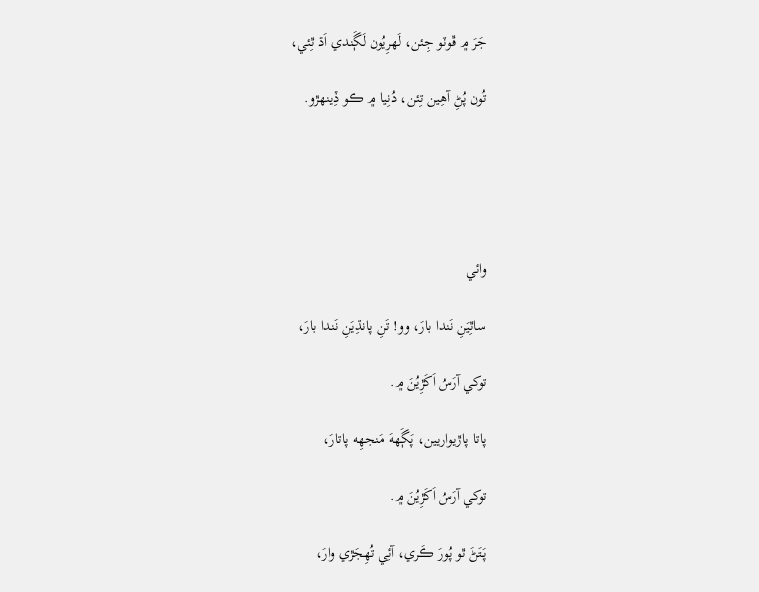جَرَ ۾ ڦوٽو جِئن، لَهرِيُون لَڳَندي اَڌ ٿِئي،

تُون پُڻِ آهِين تِئن، دُنِيا ۾ ڪو ڏِينهڙو.





وائي

ساٿِيَنِ نَندا بارَ، وو! تَنِ پانڌِيَنِ نَندا بارَ،

توکي آرَسُ اَکَڙِيُنَ ۾.

پاتا پاڙيواريين، پَڳَههَ مَنجهِه پاتارَ،

توکي آرَسُ اَکَڙِيُنَ ۾.

پَتَڻَ ٿو پُورَ ڪَري، آئِي تُهِجَڙي وارَ،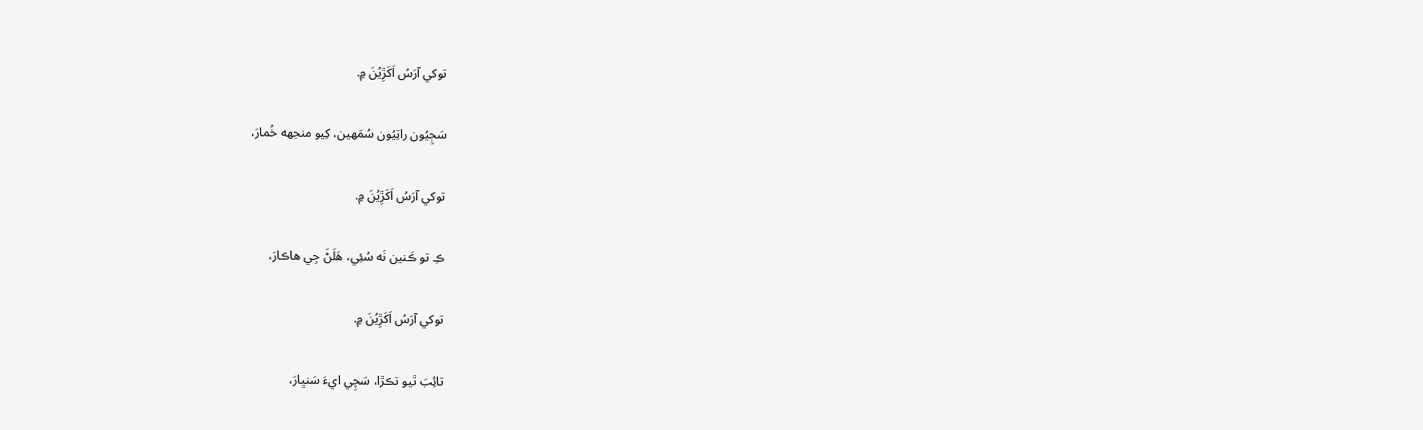توکي آرَسُ اَکَڙِيُنَ ۾.

سَڄِيُون راتِيُون سُمَهين، کِيو منجهه خُمارَ،

توکي آرَسُ اَکَڙِيُنَ ۾.

ڪِ تو ڪَنين نَه سُئِي، هَلَڻَ جِي هاڪارَ،

توکي آرَسُ اَکَڙِيُنَ ۾.

تائِبَ ٿيو تڪڙا، سَچِي ايءَ سَنڀارَ،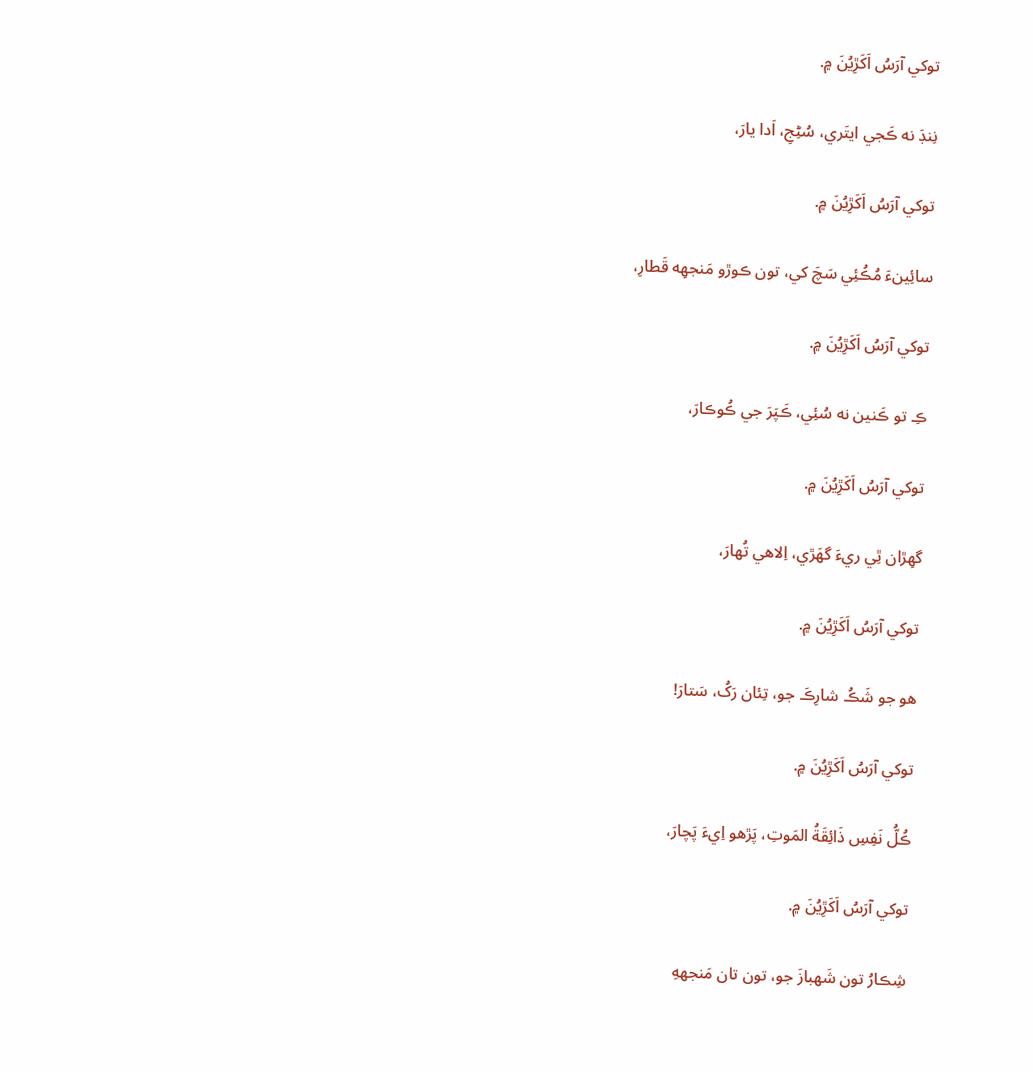توکي آرَسُ اَکَڙِيُنَ ۾.

نِنڊَ نه ڪَجي ايتَري، سُڻِجِ، اَدا يارَ،

توکي آرَسُ اَکَڙِيُنَ ۾.

سائِينءَ مُڪُئِي سَچَ کي، تون ڪوڙو مَنجهِه قَطارِ،

توکي آرَسُ اَکَڙِيُنَ ۾.

ڪِ تو ڪَنين نه سُئِي، ڪَپَرَ جي ڪُوڪارَ،

توکي آرَسُ اَکَڙِيُنَ ۾.

گهِڙان ٿِي ريءَ گهَڙي، اِلاهي تُهارَ،

توکي آرَسُ اَکَڙِيُنَ ۾.

هو جو شَڪُ شارِڪَ جو، تِئان رَکُ، سَتارَ!

توکي آرَسُ اَکَڙِيُنَ ۾.

ڪُلُّ نَفِسِ ذَائِقَةُ المَوتِ، پَڙهو اِيءَ پَچارَ،

توکي آرَسُ اَکَڙِيُنَ ۾.

شِڪارُ تون شَهبازَ جو، تون تان مَنجههِ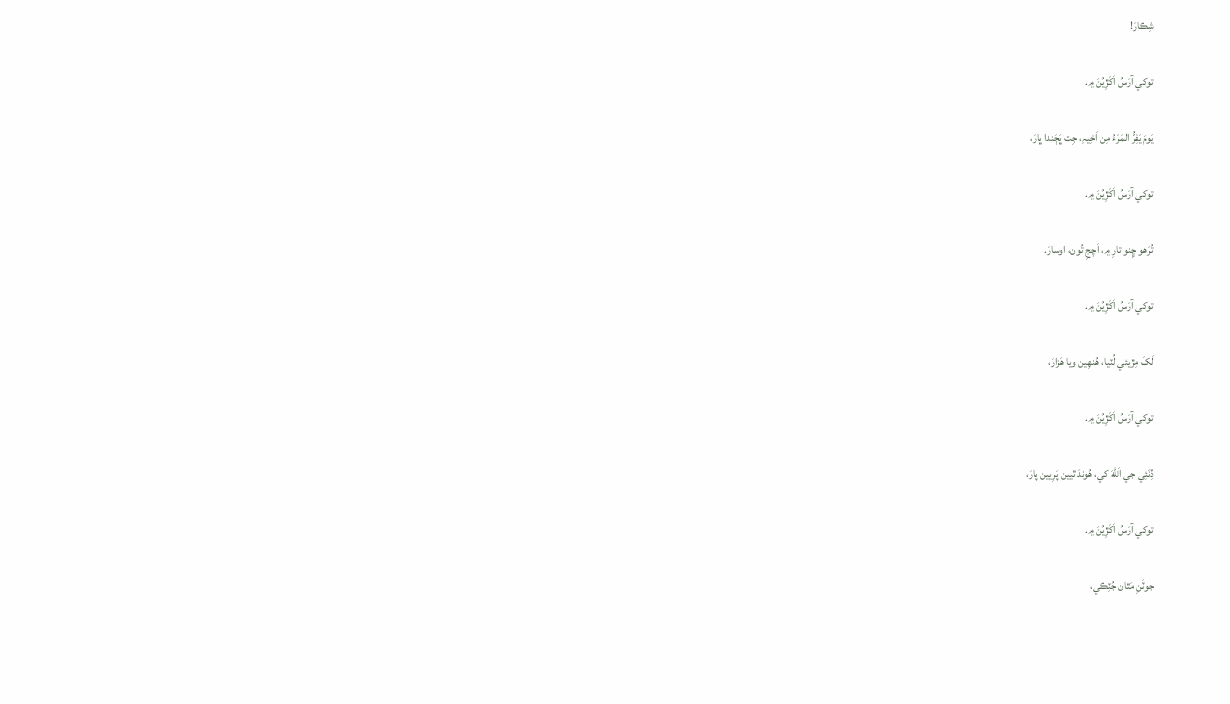شِڪارَ!

توکي آرَسُ اَکَڙِيُنَ ۾.

يَومَ يَفِرُّ المَرَءُ مِن اَخِيہِ، جِت ڀَڄَندا ڀارَ،

توکي آرَسُ اَکَڙِيُنَ ۾.

تُرَهو ڇِنو تارِ ۾، اَچجِ تُون، اوسارَ.

توکي آرَسُ اَکَڙِيُنَ ۾.

لَکَ مِڙيئي لُٽيا، هُنهِين ويا هَزارَ،

توکي آرَسُ اَکَڙِيُنَ ۾.

ڏِنَئِي جي اَللهَ کي، هُوندَ ٿيين پَرِيين پارَ،

توکي آرَسُ اَکَڙِيُنَ ۾.

جوٽَنِ مَٿان جُٽِڪي،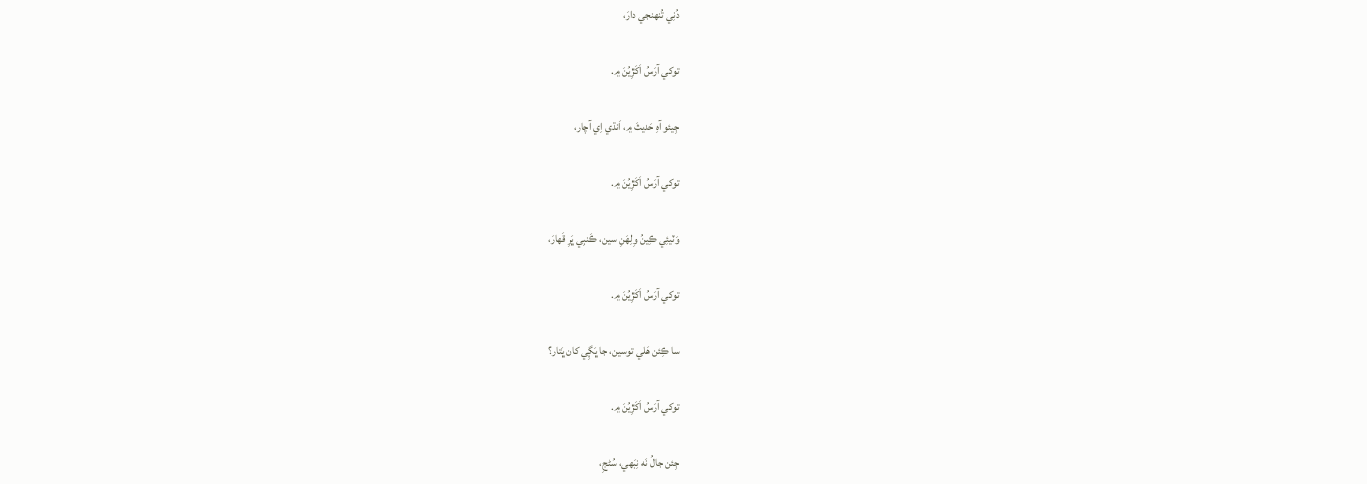دُنِي تُنهنجي دارَ،

توکي آرَسُ اَکَڙِيُنَ ۾.

جِيئو آهِ حَديثَ ۾، اَنڌي اِي آچار،

توکي آرَسُ اَکَڙِيُنَ ۾.

وَٽيئِي ڪِينُ وِلِهَنِ سين، ڪَنبِي ڀَرِ قَهارَ،

توکي آرَسُ اَکَڙِيُنَ ۾.

سا ڪِئن هَلي توسين، جا ڀَڳِي کان ڀَتار؟

توکي آرَسُ اَکَڙِيُنَ ۾.

جِئن جالُ نَه نِبَهي، سُڻجِ،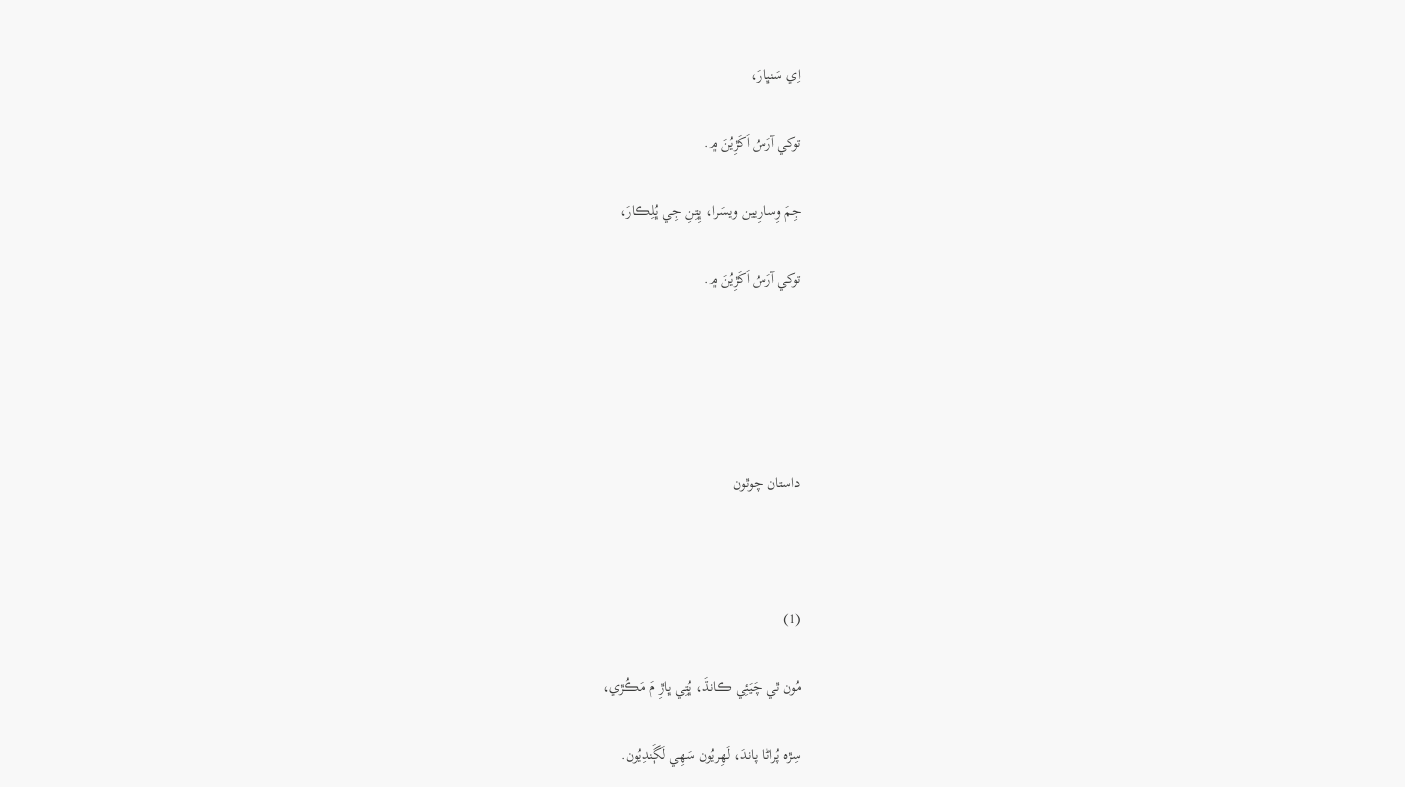اِي سَنڀارَ،

توکي آرَسُ اَکَڙِيُنَ ۾.

جِمَ وِسارِيين ويسَرا، ڀِتِنِ جِي ڀُلِڪارَ،

توکي آرَسُ اَکَڙِيُنَ ۾.





داستان چوٿون



(1)

مُون ٿي چَيَئِي ڪانڌَ، ڀُتِي ڀاڙِ مَ مَڪُڙي،

سِڙه پُراڻا پاندَ، لَهِريُون سَهِي لَڳَندِيُون.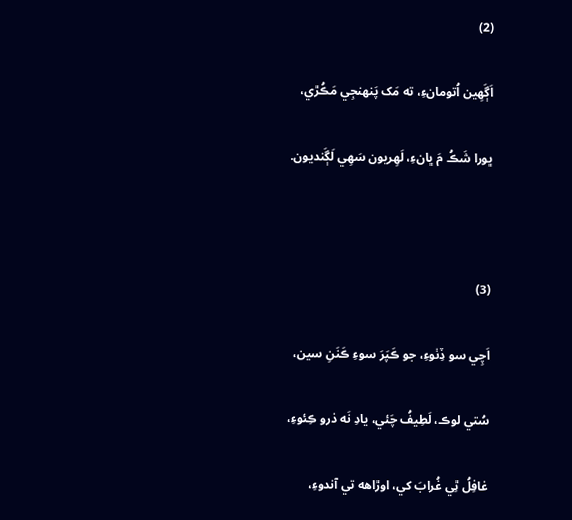(2)

اَڳَهِين اُتومانءِ، ته مَک پَنهنجِي مَڪُڙي،

ڀورا شَڪُ مَ ڀانءِ، لَهِريون سَهِي لَڳَنديون.



(3)

اَچِي سو ڏِٺوءِ، جو ڪَپَرَ سوءِ ڪَنَنِ سين،

سُتي لوڪ، لَطِيفُ چَئي، يادِ نَه ذرو ڪِئوءِ،

غافِلُ ٿِي غُرابَ کي، اوڙاهه تي آندوءِ،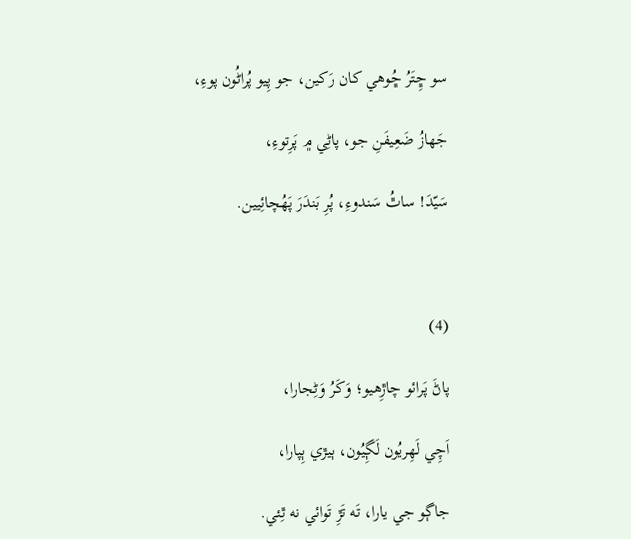سو ڇِتَرُ ڇُوهي کان رَکين، جو پِيو پُراڻُون پوءِ،

جَهازُ ضَعِيفَنِ جو، پاڻِي ۾ پَرِتوءِ،

سَيّدَ! ساٿُ سَندوءِ، پُرِ بَندَرَ پَهُچائِيين.



(4)

پاڻَ پَرائو چاڙِهيو؛ وَکَرُ وَڻِجارا،

اَچِي لَهِريُون لَڳِيُون، ٻيڙي ٻِپارا،

جاڳو جي يارا، تَه تَڙِ تَوائي نه ٿِئي.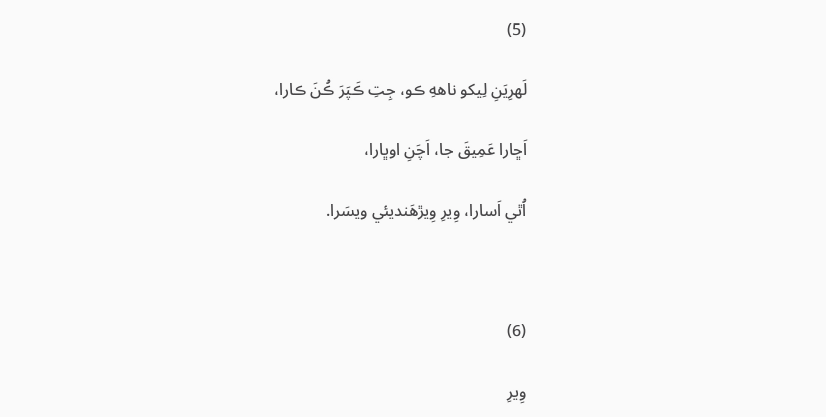(5)

لَهرِيَنِ لِيکو ناههِ ڪو، جِتِ ڪَپَرَ ڪُنَ ڪارا،

اَڇارا عَمِيقَ جا، اَچَنِ اوڀارا،

اُٿي اَسارا، وِيرِ وِيڙهَنديئي ويسَرا.



(6)

وِيرِ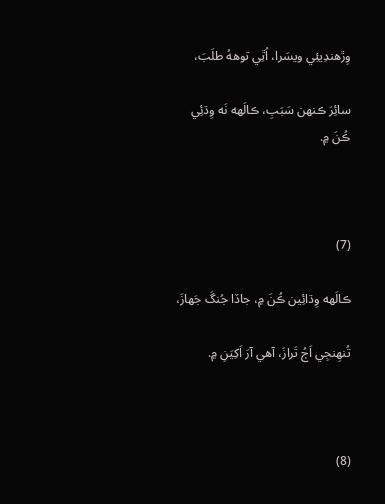وِڙهندِيئِي ويسَرا، اُٿِي توههُ طلَبَ،

سائِرَ ڪنهن سَبَبِ، ڪالَهه نَه وِڌئِي ڪُنَ ۾.



(7)

ڪالَهه وِڌائِين ڪُنَ ۾، جاڏا جُنگَ جَهازَ،

تُنهِنجِي اَڄُ تَرازَ، آهي آرَ اَکِيَنِ ۾.



(8)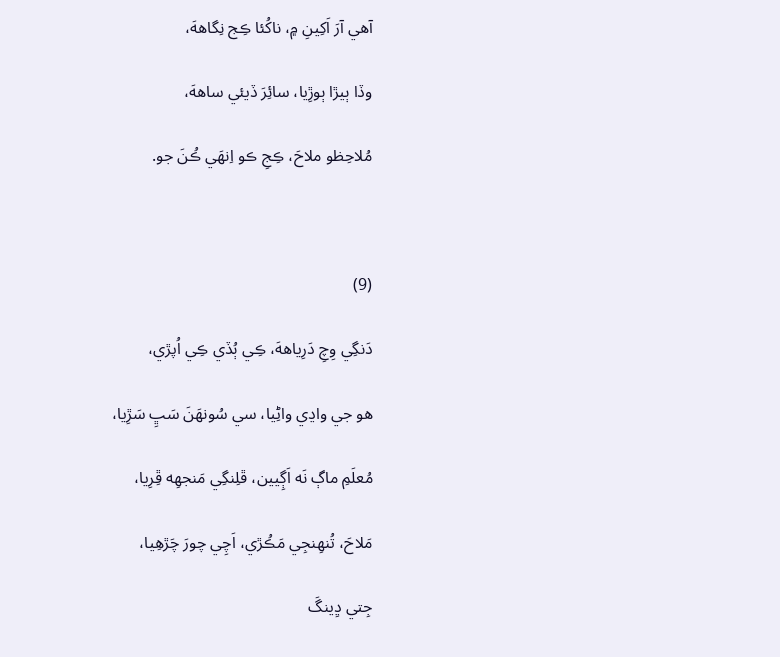آهي آرَ اَکِينِ ۾، ناکُئا ڪِج نِگاههَ،

وڏا ٻيڙا ٻوڙِيا، سائِرَ ڏيئي ساههَ،

مُلاحِظو ملاحَ، ڪِجِ ڪو اِنهَي ڪُنَ جو.



(9)

دَنگِي وِچِ دَرِياههَ، ڪِي ٻُڏي ڪِي اُپڙي،

هو جي واڍي واڻِيا، سي سُونهَنَ سَڀِ سَڙِيا،

مُعلَمِ ماڳ نَه اَڳِيين، ڦلِنگِي مَنجهِه ڦِرِيا،

مَلاحَ، تُنهِنجِي مَڪُڙي، اَچِي چورَ چَڙهِيا،

جِتي ڍِينگَ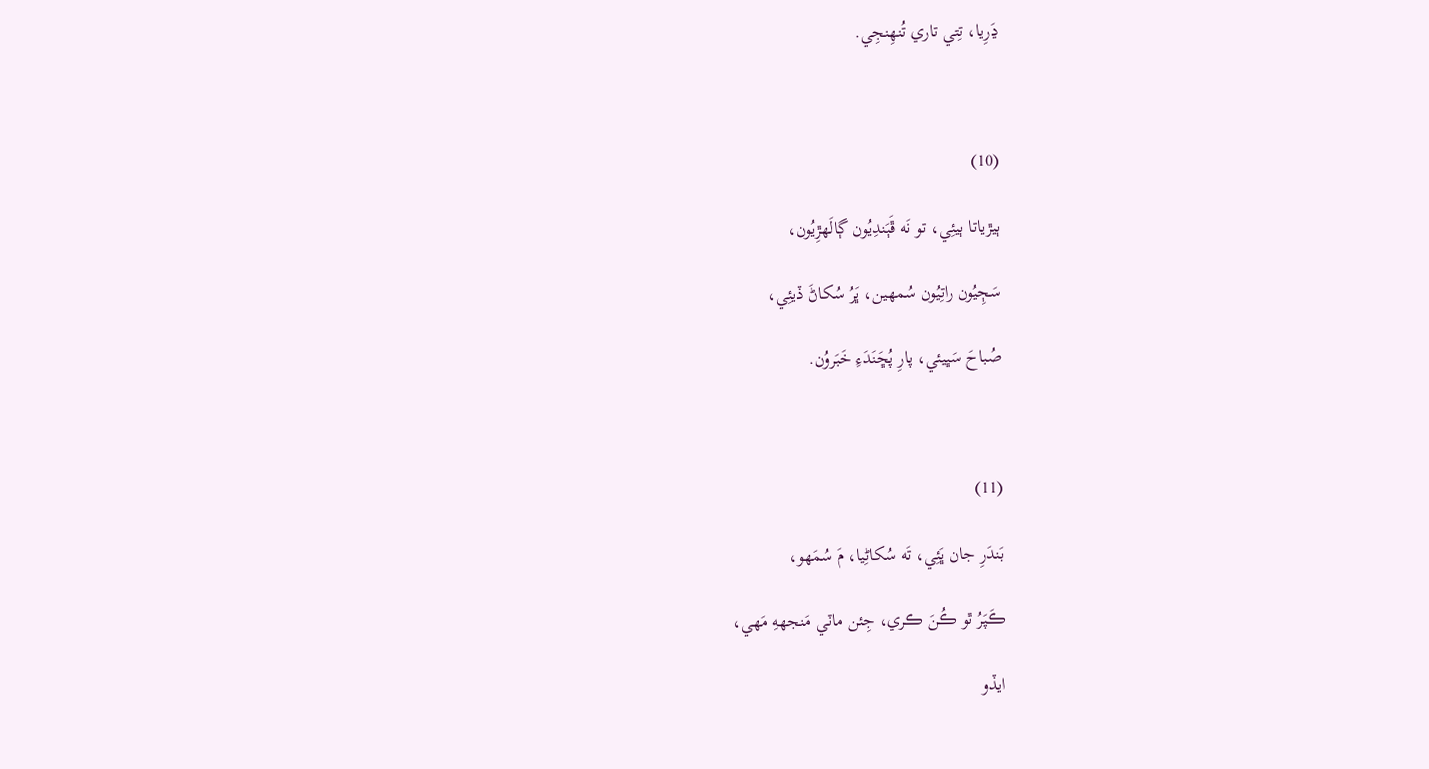ڍَرِيا، تِتي تاري تُنهِنجِي.



(10)

ٻيڙياتا ٻيئِي، تو نَه ڦَٻَندِيُون ڳالَهڙِيُون،

سَڄِيُون راتِيُون سُمهين، ڀَرُ سُکاڻَ ڏيئِي،

صُباحَ سَڀيئي، پارِ پُڇَنَدَءِ خَبَروُن.



(11)

بَندَرِ جان ڀَئِي، تَه سُکاڻِيا، مَ سُمَهو،

ڪَپَرُ ٿو ڪُنَ ڪري، جِئن ماٽي مَنجههِ مَهي،

ايڏو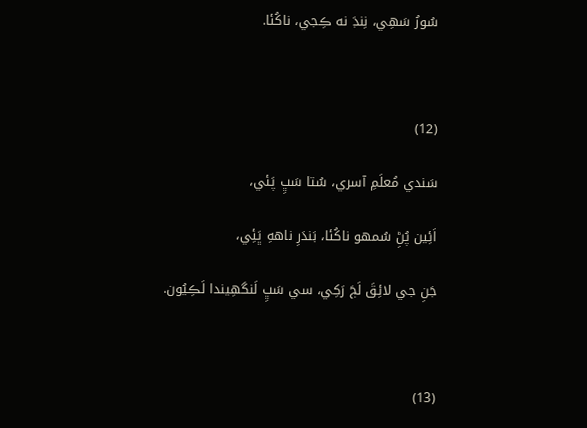سُورُ سَهِي، نِنڊَ نه ڪِجي، ناکُئا.



(12)

سَندي مُعلَمِ آسري، سُتا سَڀِ پَئي،

اَئِين پُڻِ سُمهو ناکُئا، بَندَرِ ناههِ ڀَئِي،

جَنِ جي لائِقَ لَڄَ رَکِي، سي سَڀِ لَنگهِيندا لَڪِيُون.



(13)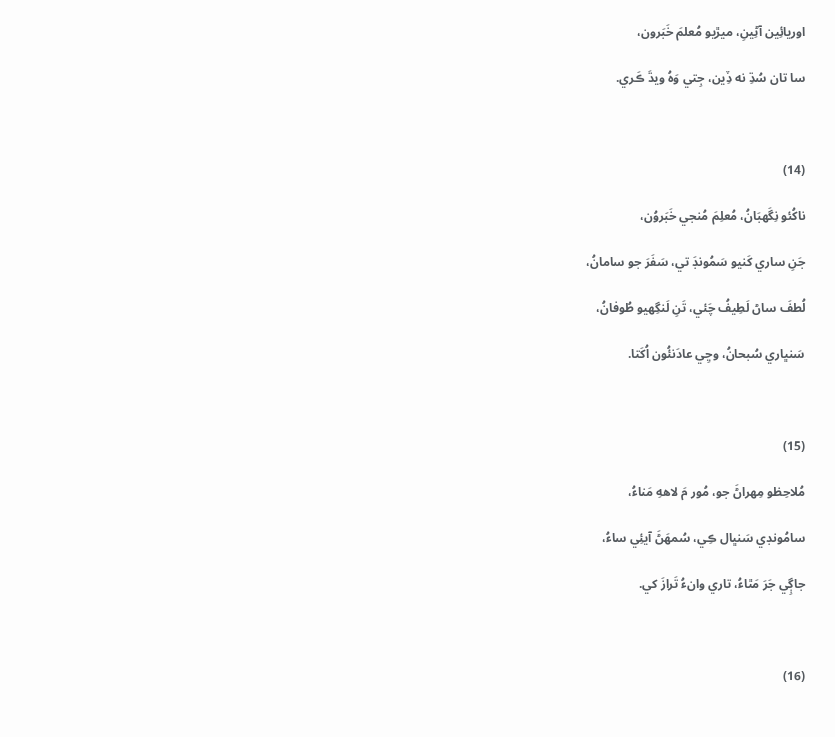اوريائِين آڻِينِ، ميڙيو مُعلمَ خَبَرون،

سا تان سُڌِ نه ڏِين، جِتي وَهُ ويڌَ ڪَري.



(14)

ناکُئو نِگَهبَانُ، مُعلِمَ مُنجي خَبَروُن،

جَنِ ساري کَنيو سَمُونڊَ تي، سَفَرَ جو سامانُ،

لُطفَ ساڻ لَطِيفُ چَئي، تَنِ لَنگِهيو طُوفانُ،

سَنڀاري سُبحانُ، وڃِي عادَنئُون اُکَتا.



(15)

مُلاحِظو مِهراڻَ جو، مُور مَ لاههِ مَناءُ،

سامُونڊي سَنڀال ڪِي، سُمهَڻَ آيئِي ساءُ،

جاڳِي جَرَ مَٿاءُ، تاري وانءُ تَرازَ کي.



(16)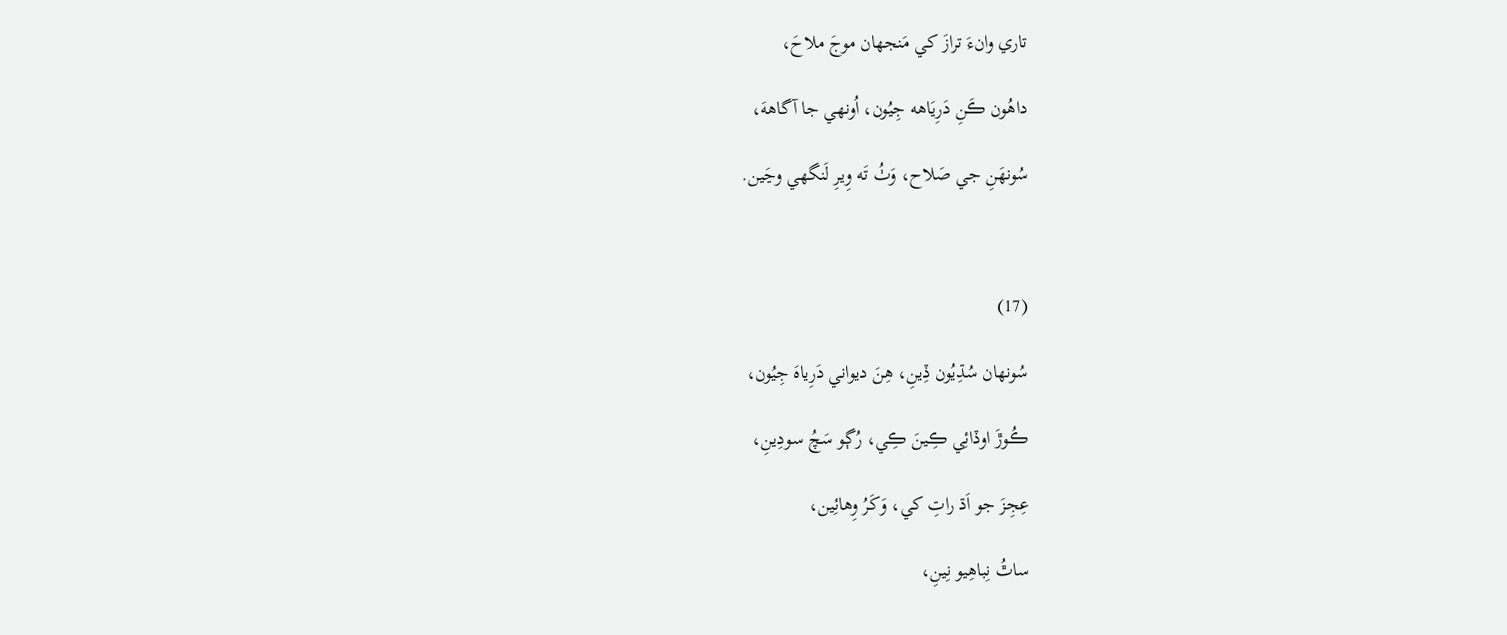تاري وانءَ ترازَ کي مَنجهان موجَ ملاحَ،

داهُون ڪَنِ دَرِيَاهه جِيُون، اُونهي جا آگاههَ،

سُونهَنِ جي صَلاح، وَٺُ تَه وِيرِ لَنگهي وڃَين.



(17)

سُونهان سُڌِيُون ڏِينِ، هِنَ ديواني دَرِياهَ جِيُون،

ڪُوڙَ اوڏائِي ڪِينَ ڪِي، رُڳو سَچُ سودِينِ،

عِجِزَ جو اَڌ راتِ کي، وَکَرُ وِهائِين،

ساٿُ نِباهِيو نِينِ،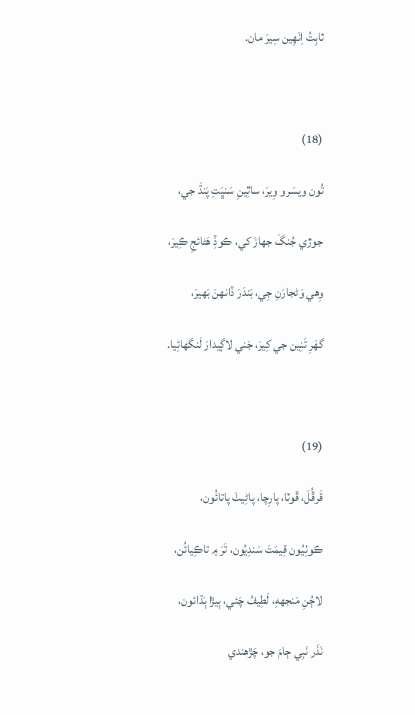ثابِتُ اِنَهِين سِيرَ مان.



(18)

تُون ويسَرو وِيرَ، ساٿِينِ سَنڀَتِ پَنڌَ جي،

جوڙي جُنگَ جهازَ کي، ڪوڏِ هَڻائجِ ڪِيرَ،

وِهي وَڻجارَنِ جِي، بَندَرَ ڏانهنَ بَهيرَ،

گهَرِ تَنِين جي کِيرَ، جَني لاڳيدارَ لَنگهائِيا.



(19)

قَرڦُلَ، ڦوٽا، پارِچا، پاڻِيٺَ پاتائُون،

ڪوٺِيُون قِيمَتَ سَندِيُون، تَرَ ۾ تاڪِيائُن،

لاڄُنِ مَنجههِ، لَطِيفُ چَئي، ٻيڙا ٻَڌائون،

نَذَر نَبِي ڄامَ جو، چَڙهندي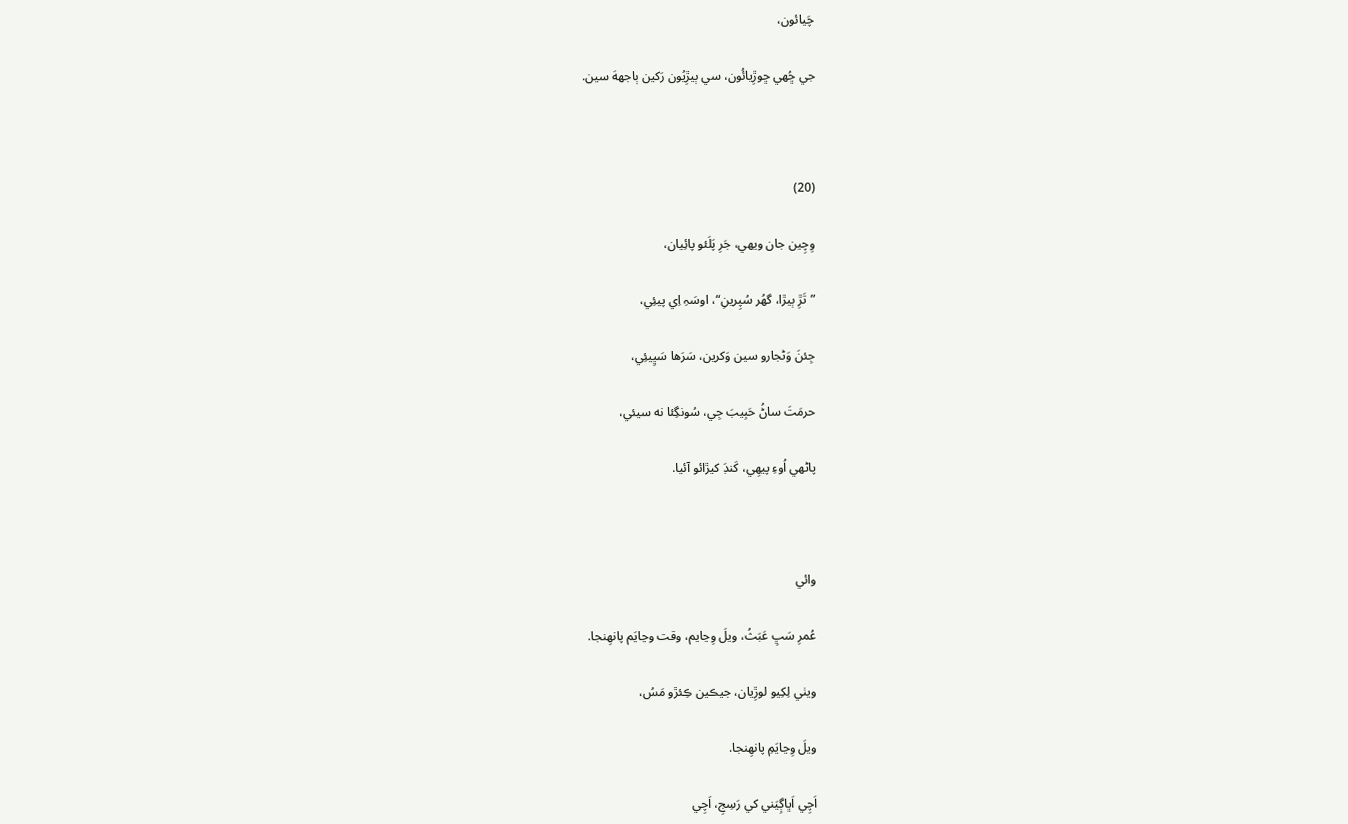چَيائون،

جي ڇُهي ڇوڙِيائُون، سي ٻيڙِيُون رَکين ٻاجههَ سين.



(20)

وِچِين جان ويهي، جَرِ پَلَئو پائِيان،

”تَڙِ ٻيڙا، گهُر سُپِرينِ“، اوسَہِ اِي پيئِي،

جِئنَ وَڻجارو سين وَکرين، سَرَها سَڀِيئِي،

حرمَتَ ساڻُ حَبِيبَ جِي، سُونگِئا نه سيئي،

پاڻهي اُوءِ پيهِي، کَنڊَ کيڙائو آئيا.



وائي

عُمرِ سَڀِ عَبَثُ، ويلَ وِڃايم، وقت وڃايَم پانهِنجا.

ويٺي لِکِيو لوڙِيان، جيڪين ڪِئڙو مَسُ،

ويلَ وِڃايَمِ پانهِنجا.

اَچِي اَڀاڳِيَني کي رَسِجِ، اَچِي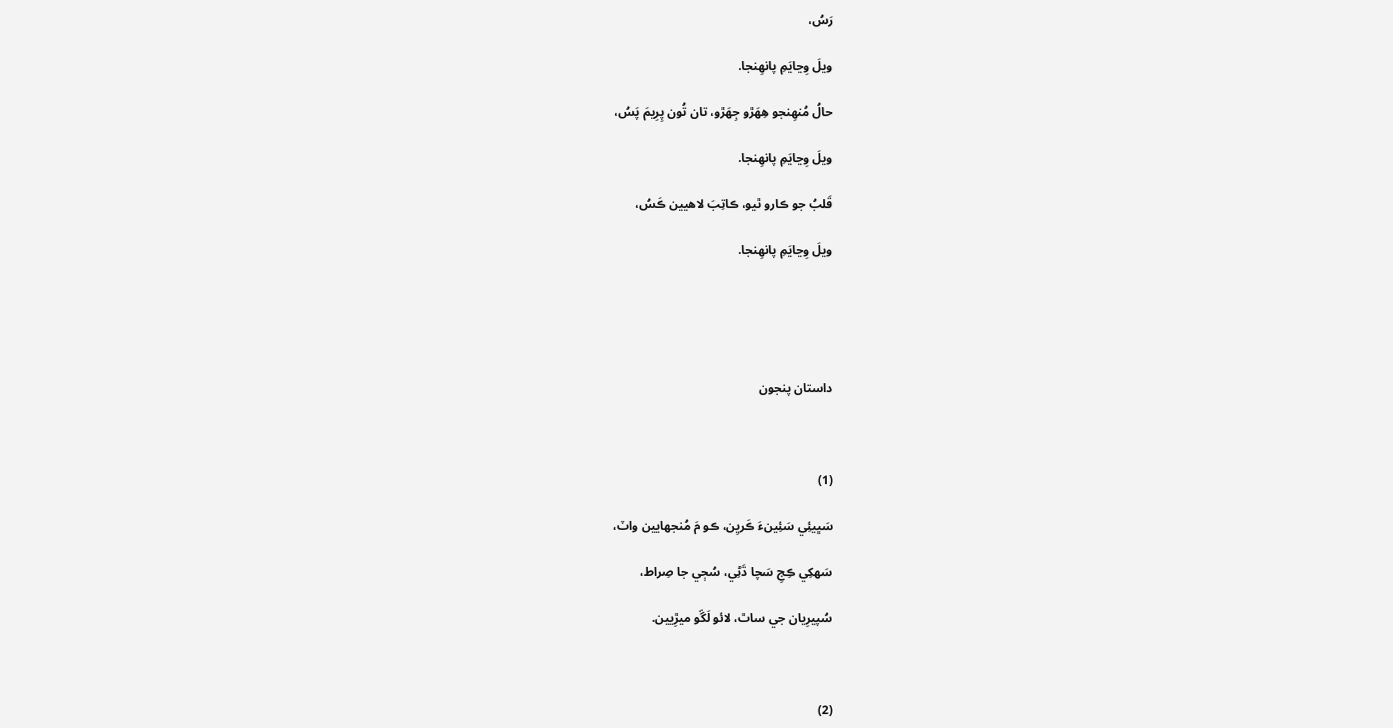رَسُ،

ويلَ وِڃايَمِ پانهِنجا.

حالُ مُنهِنجو هِهَڙو جِهَڙو، تان تُون پِرِيمَ پَسُ،

ويلَ وِڃايَمِ پانهِنجا.

قَلبُ جو ڪارو ٿيو، ڪاتِبَ لاهيين ڪَسُ،

ويلَ وِڃايَمِ پانهِنجا.





داستان پنجون



(1)

سَڀيئِي سَئِينءَ ڪَريِن، ڪو مَ مُنجهايين واٽ،

سَهکِي ڪِجِ سَچا ڌَڻِي، سُڄي جا صِراط،

سُپيرِيان جي ساٿ، لائو لَڱو ميڙِيين.



(2)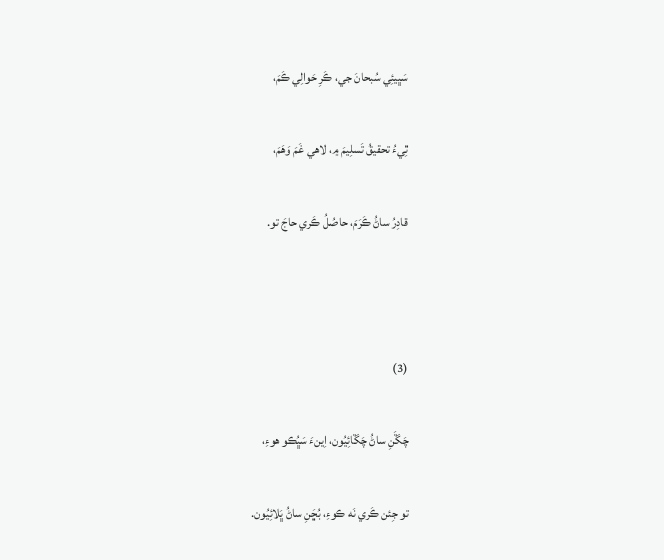سَڀيئِي سُبحانَ جي، ڪَرِ حَوالِي ڪَمَ،

ٿِيءُ تحقيقُ تَسلِيمَ ۾، لاهي غَمَ وَهَمَ،

قادِرُ ساڻُ ڪَرَمَ، حاصُلُ ڪَري حاجَ تو.



(3)

چَڱَنِ ساڻُ چَڱائِيُون، اِينءَ سَڀُڪو هوءِ،

تو جِئن ڪَري نَه ڪوءِ، بُڇَنِ ساڻُ ڀَلائِيُون.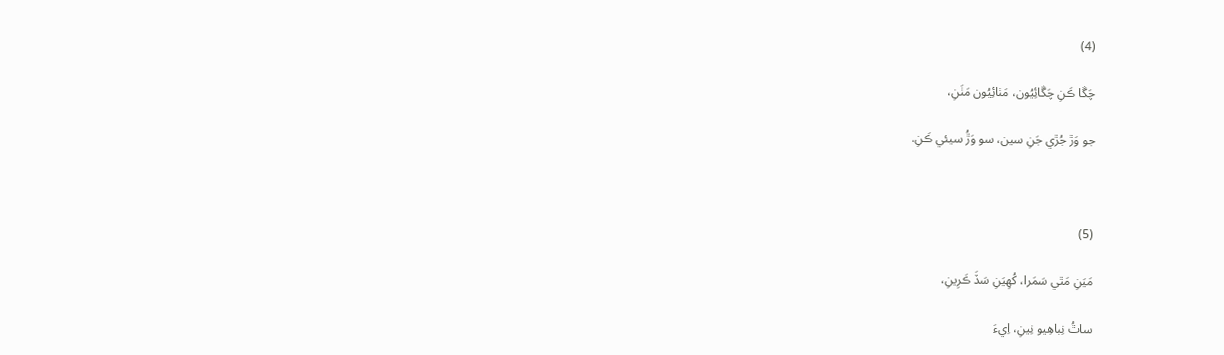(4)

چَڱا ڪَنِ چَڱائِيُون، مَٺائِيُون مَٺَنِ،

جو وَڙ جُڙي جَنِ سين، سو وَڙُ سيئي ڪَنِ.



(5)

مَيَنِ مَٿي سَمَرا، کُهِيَنِ سَڏَ ڪَرِينِ،

ساٿُ نِباهِيو نِينِ، اِيءَ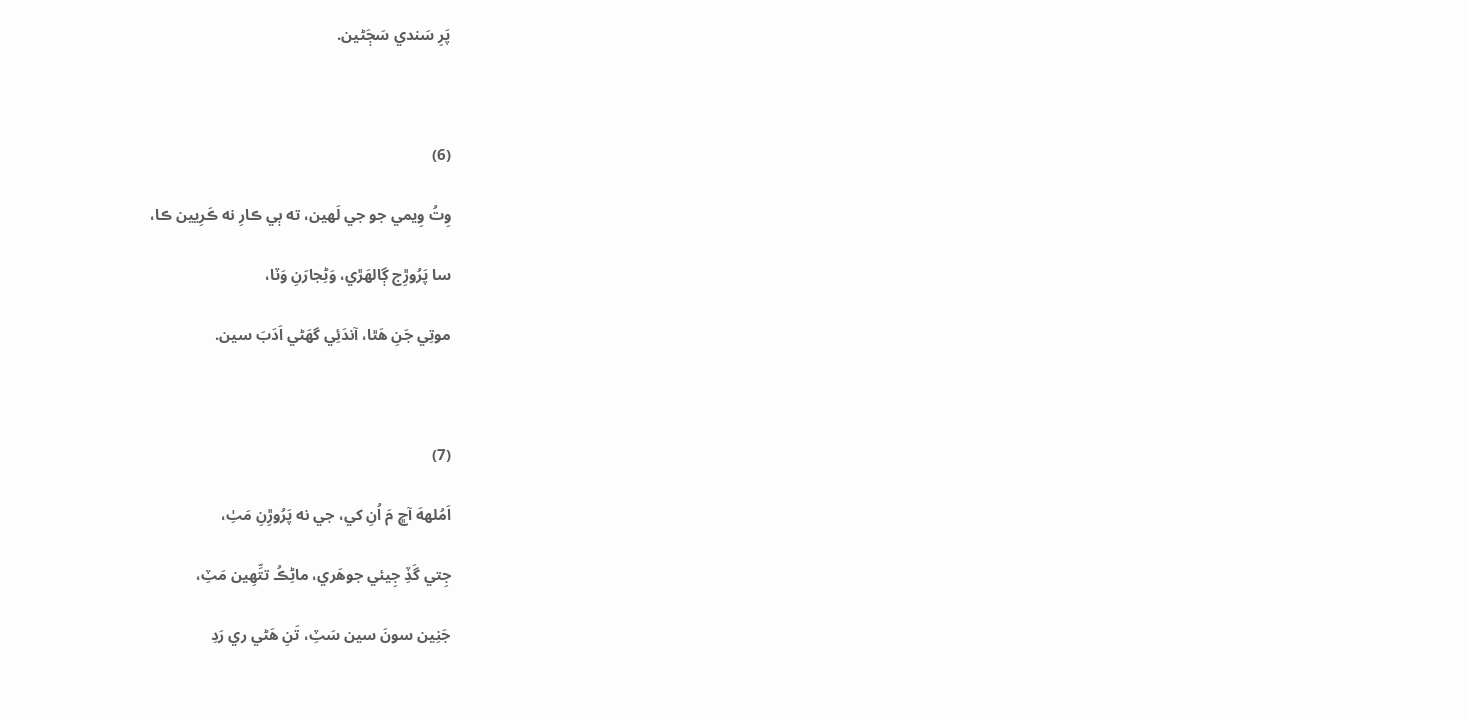پَرِ سَندي سَڄَڻين.



(6)

وِتُ وِيمي جو جي لَهين، ته ٻي ڪارِ نه ڪَرِيين ڪا،

سا پَرُوڙِج ڳالهَڙي، وَڻِجارَنِ وَٽا،

موتِي جَنِ هَٿا، آندَئِي گهَڻي اَدَبَ سين.



(7)

اَمُلههَ آڇ مَ اُنِ کي، جي نه پَرُوڙِنِ مَٺِ،

جِتي گَڏِ جِيئي جوهَري، ماڻِڪُ تتِّهِين مَٽِ،

جَنِين سونَ سين سَٽِ، تَنِ هَڻي ري رَدِ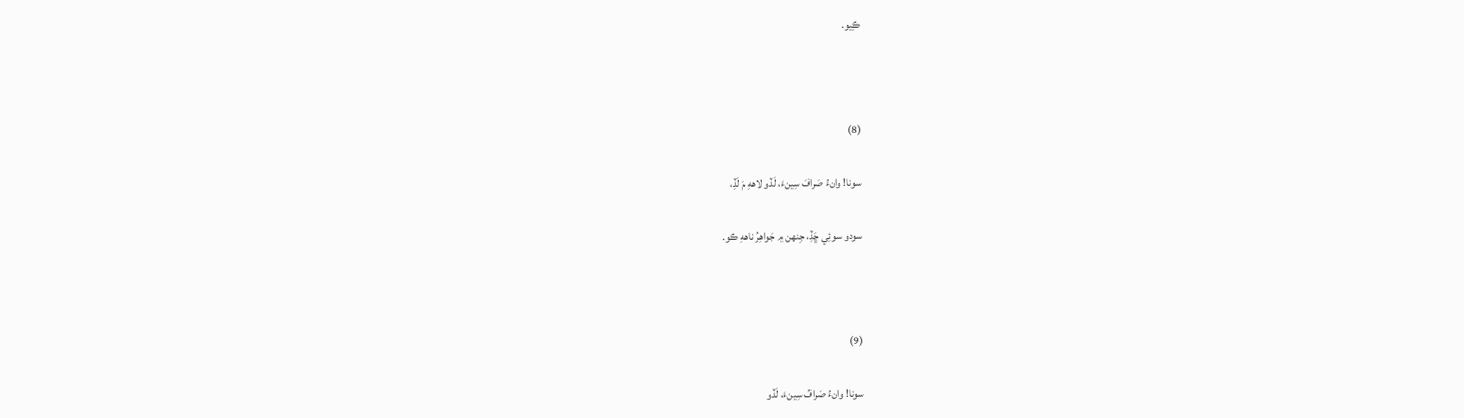ڪِيو.



(8)

سونا! وانءُ صَرافَ سِينءَ، لَڏو لاههِ مَ لَڏِ،

سودو سوئِي ڇَڏِ، جِنهن ۾ جَواهِرُ ناههِ ڪو.



(9)

سونا! وانءُ صَرافُ سِينءَ، لَڏو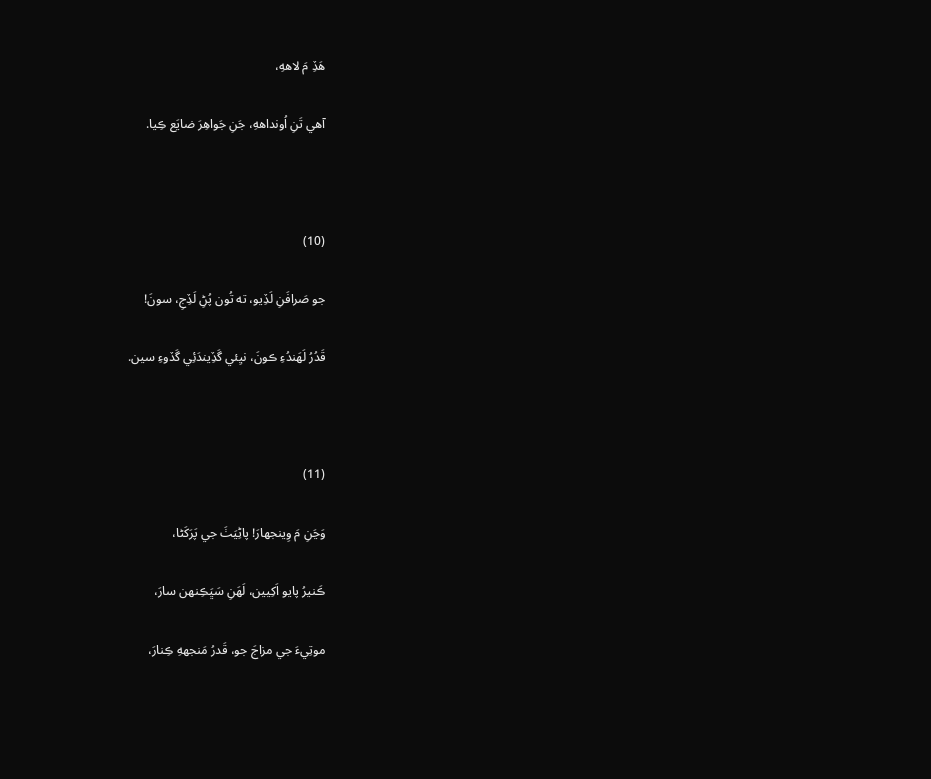هَڏِ مَ لاههِ،

آهي تَنِ اُونداههِ، جَنِ جَواهِرَ ضايَع ڪِيا.



(10)

جو صَرافَنِ لَڏِيو، ته تُون پُڻِ لَڏِجِ، سونَ!

قَدُرُ لَهَندُءِ ڪونَ، نيِئي گَڏِيندَئِي گَڏوءِ سين.



(11)

وَڃَنِ مَ وِينجهارَ! پاڻِيَٺَ جي پَرَکَڻا،

ڪَنيرُ پايو اَکِيين، لَهَنِ سَڀَڪِنهن سارَ،

موتِيءَ جي مزاجَ جو، قَدرُ مَنجههِ ڪِنارَ،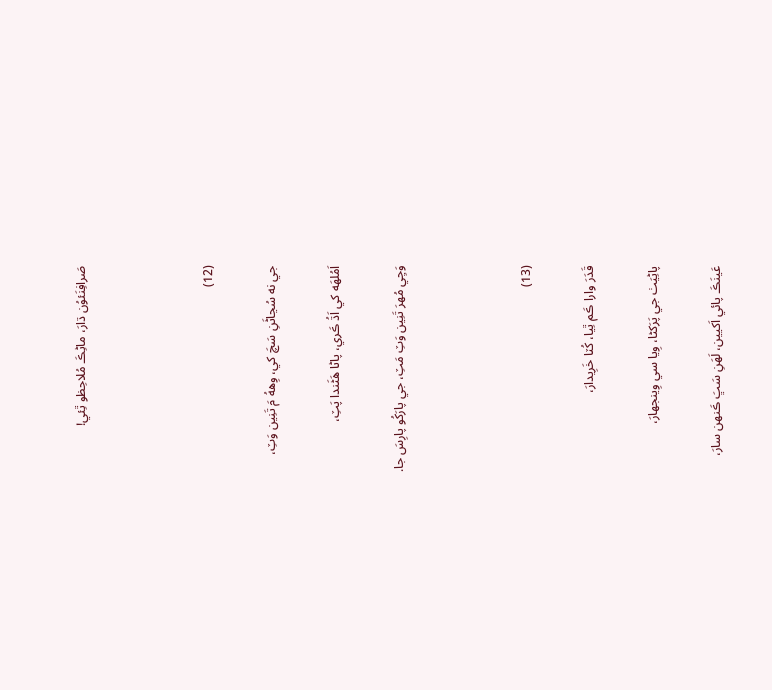صَرافِنَئوُن ڌارَ، ماڻِڪَ مُلاحِظو ٿِئي!



(12)

جي نه سُڃاڻَنِ سَچَ کي، وِههُ مَ تَنِين وَٽِ،

اَمُلهَه کي اَڌُ ڪَري، پاڻا هَڻَندا پَٽِ،

وَڃِي مُهرَ تَنِين وَٽِ مَٽِ، جي پارَکُو پارِسَ جا.



(13)

قَدَرَ وارا ڪَم ٿِيا، کُٽا خَرِيدارَ،

پاڻِيَٺ جي پَرَکڻا، وِيا سي وِينجهارَ،

عَينَڪَ پائي اَکيين، لَهَنِ سَڀَ ڪَنهن سارَ،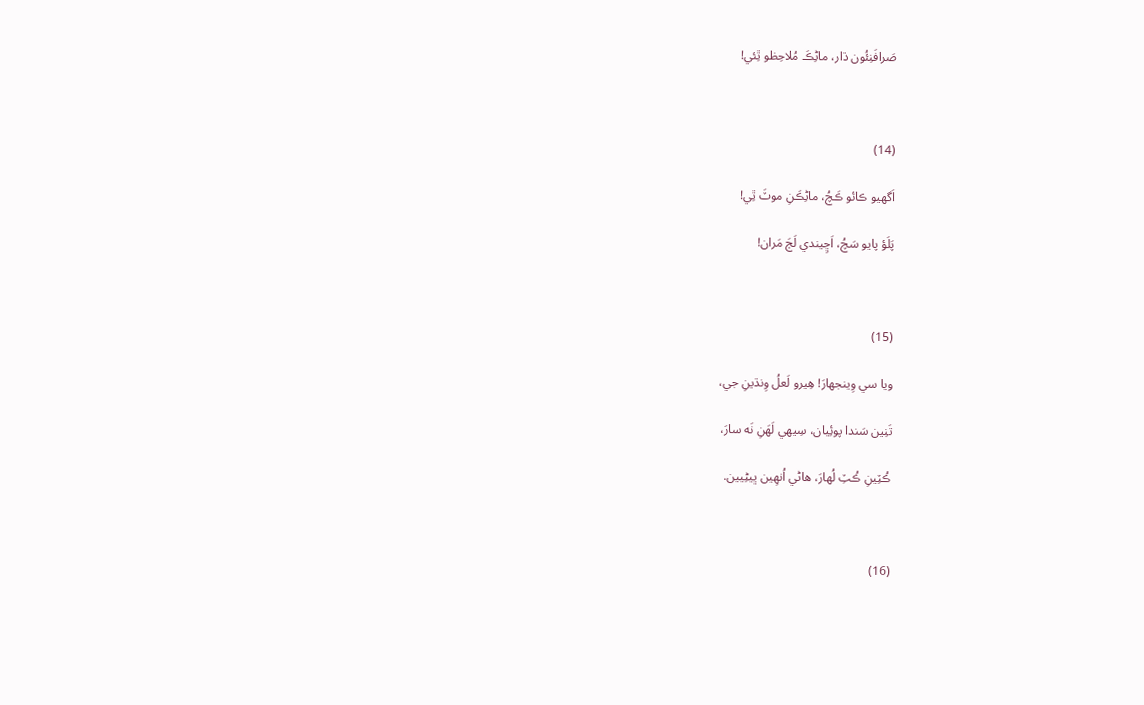صَرافَنِئُون ڌار، ماڻِڪَ مُلاحِظو ٿِئي!



(14)

اَگهيو ڪائو ڪَچُ، ماڻِڪَنِ موٽَ ٿِي!

پَلَؤ پايو سَچُ، اَڇِيندي لَڄَ مَران!



(15)

ويا سي وِينجهارَ! هِيرو لَعلُ وِنڌينِ جي،

تَنِين سَندا پوئِيان، سِيهي لَهَنِ نَه سارَ،

ڪُٽِينِ ڪُٽِ لُهارَ، هاڻي اُنهِين ڀيڻِيين.



(16)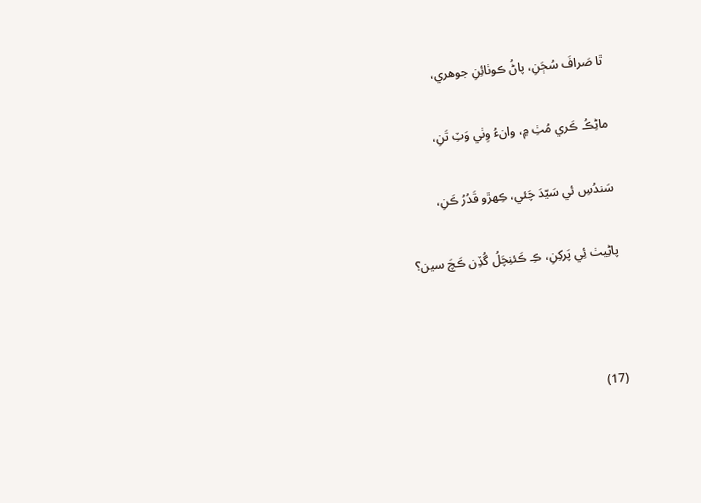ٿا صَرافَ سُڄَنِ، پاڻُ ڪوٺائِنِ جوهري،

ماڻِڪُ ڪَري مُٺِ ۾، وانءُ وِٺي وَٽِ تَنِ،

سَندُسِ ئي سَيّدَ چَئي، ڪِهڙو قَدُرُ ڪَنِ،

پاڻِيٺ ئِي پَرکِنِ، ڪِ ڪَئنِچَلُ گُڏِن ڪَچَ سين؟



(17)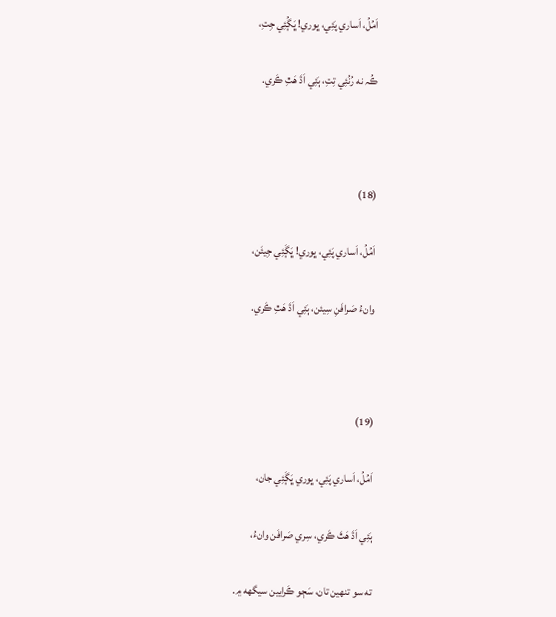اَمُلُ، اَساري پَئِي، ڀوري! ڀَڳُئِي جِتِ،

ڪُہ نه رُنُئِي تِتِ، ٻَئِي اَڌَ هَٿِ ڪَري.



(18)

اَمُلُ، اَساري پَئِي، ڀوري! ڀَڳَئِي جِيئَن،

وانءُ صَرافَنِ سِيئن، ٻَئِي اَڌَ هَٿِ ڪَري.



(19)

اَمُلُ، اَساري پَئِي، ڀوري ڀَڳَئِي جان،

ٻَئِي اَڌَ هَٿَ ڪَري، سِري صَرافَن وانءُ،

ته سو تنهين تان، سَڄو ڪَرايين سيگهه ۾.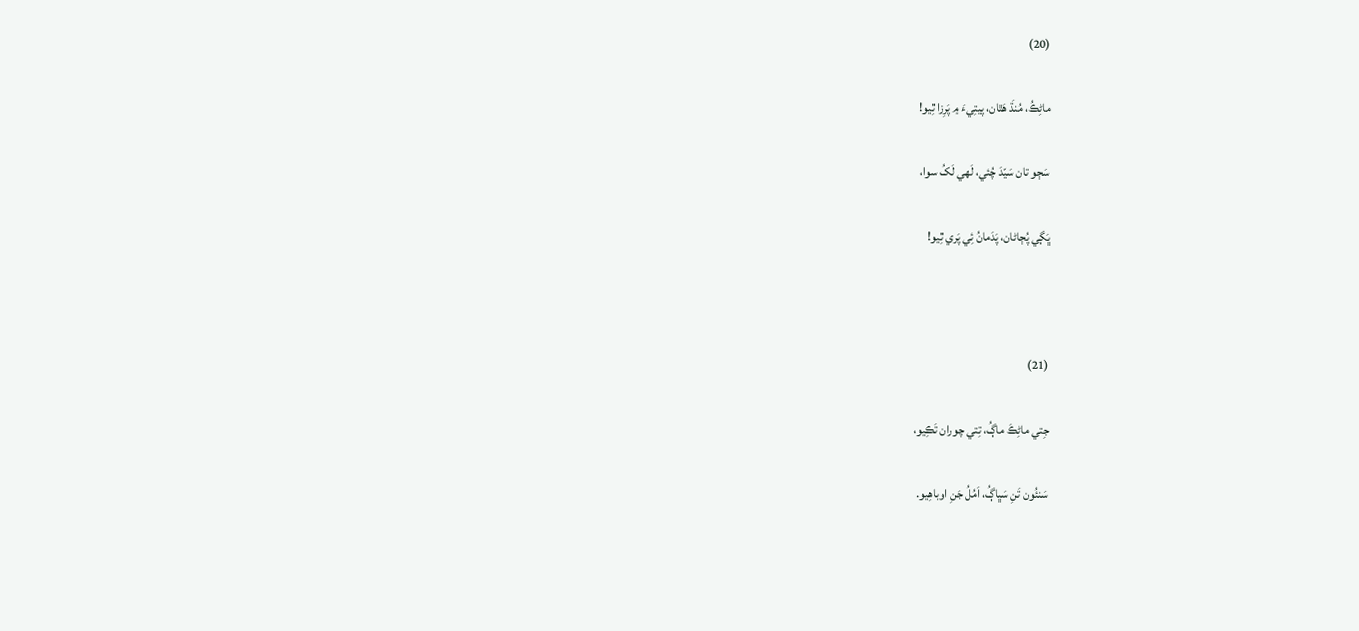(20)

ماڻِڪُ، مُنڌَ هَٿان، پيتِيءَ ۾ پَرِزا ٿِيو!

سَڄو تان سَيّدَ چُئي، لَهي لَکُ سوا،

ڀَڳي پُڄاڻان، پَدَمانُ ئِي پَري ٿِيو!



(21)

جِتي ماڻِڪَ ماڳُ، تِتي چوران تَڪِيو،

سَنئُون تَنِ سَڀاڳُ، اَمُلُ جَنِ اوباهِيو.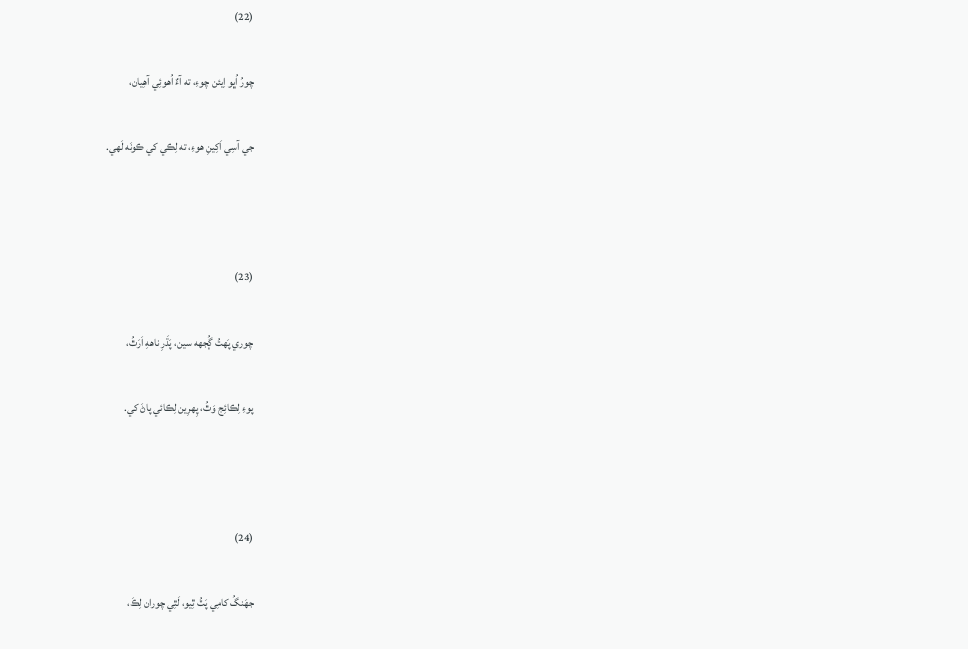(22)

چورُ اُڀو اِيئن چوءِ، ته آءٌ اُهوئِي آهِيان،

جي آسِي اَکِينِ هوءِ، ته لِڪي کي ڪونَه لَهي.



(23)

چوري پَهتُ ڳُجهه سين، پَڌَرِ ناههِ اَرَٿُ،

پوءِ لِڪائِج وَٿُ، پِهرِين لِڪائي پاڻَ کي.



(24)

جهَنگُ کامِي پَٽُ ٿِيو، لَٿِي چوران لِڪَ،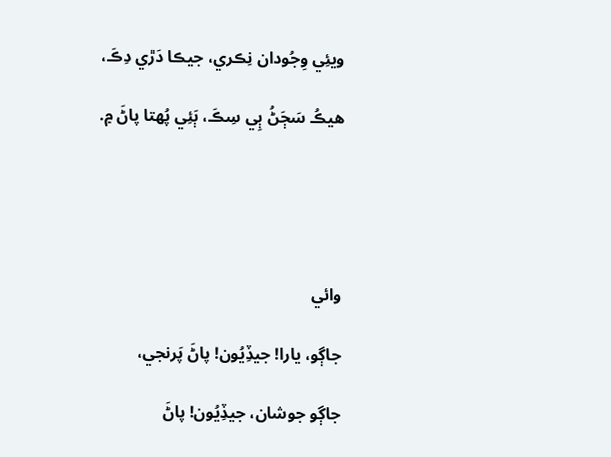ويئِي وِجُودان نِڪري، جيڪا دَڙي دِڪَ،

هيڪُ سَڄَڻُ ٻِي سِڪَ، ٻَئِي پُهتا پاڻَ ۾.





وائي

جاڳو، يارا! جيڏِيُون! پاڻَ پَرنجي،

جاڳو جوشان، جيڏِيُون! پاڻَ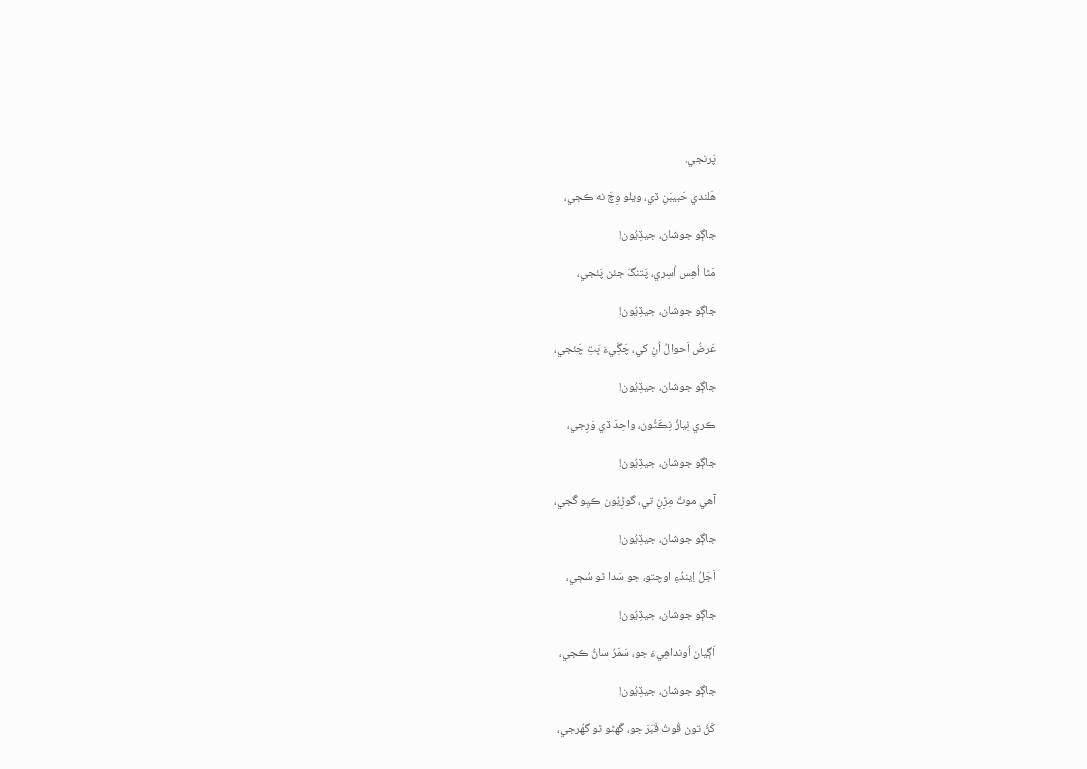پَرنجي.

هَلندي حَبيبَنِ ڏي، ويلو وِچَ نه ڪجي،

جاڳو جوشان، جيڏِيُون!

مَٿا اُهِس اُسِري، پَتنگَ جئن پَئجي،

جاڳو جوشان، جيڏِيُون!

عَرضُ اَحوالُ اُنِ کي، چَڱِيءَ ڀَتِ چَئجي،

جاڳو جوشان، جيڏِيُون!

ڪري نِيازُ نِڪَڻُون، واحِدَ ڏي وَرِجي،

جاڳو جوشان، جيڏِيُون!

آهي موتُ مِڙِنِ تي، گوڙِيُون ڪيِو گَجي،

جاڳو جوشان، جيڏِيُون!

اَجَلُ اِيندُءِ اوچتو، جو سَدا ٿو سُڄي،

جاڳو جوشان، جيڏِيُون!

اَڳيان اُونداهِيءَ جو، سَمَرُ ساڻُ ڪجي،

جاڳو جوشان، جيڏِيُون!

کَڻُ تون قُوتُ قَبَرَ جو، گَهڻو ٿو گهُرجي،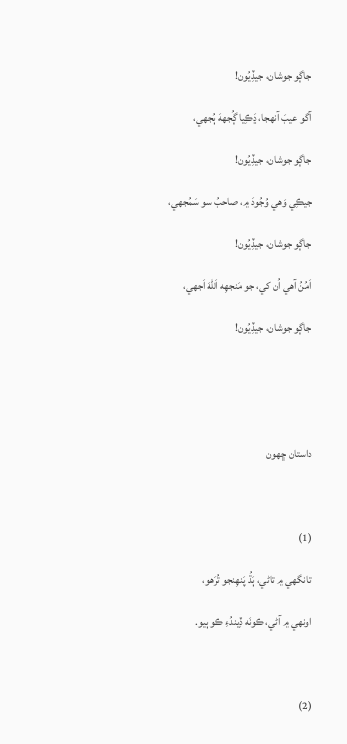جاڳو جوشان، جيڏِيُون!

آگو عيبَ آنهجا، ڍَڪِيا ڳُجههَ ٻُجهي،

جاڳو جوشان، جيڏِيُون!

جيڪِي وَهي وُجُودَ ۾، صاحبُ سو سَمُجهي،

جاڳو جوشان، جيڏِيُون!

اَمُنُ آهي اُن کي، جو مَنجهِه اَللهَ اَجهي،

جاڳو جوشان، جيڏِيُون!





داستان ڇهون



(1)

تانگهي ۾ تاڻي، ٻَڌُ پَنهِنجو تُرَهو،

اونهي ۾ آڻي، ڪونَه ڏِيندُءِ ڪو ٻيو.



(2)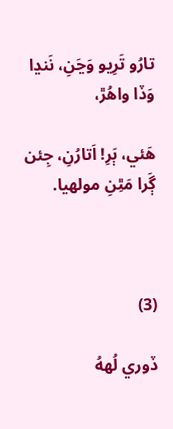تارُو تَرِيو وَڃَنِ، نَنڍا وَڏا واهُڙ،

هَئي، ٻَرِ! اَتارُنِ، جِئن ڳَرا مَٿِنِ مولهيا.



(3)

ڏوري لُههُ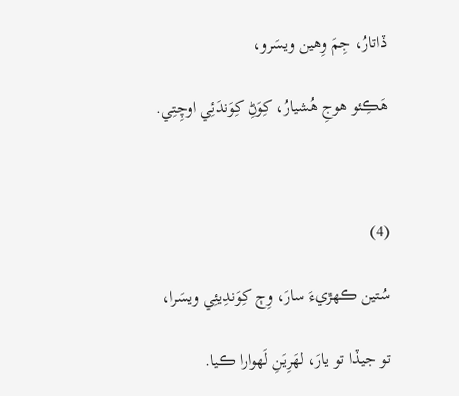ڏاتارُ، جِمَ وِهين ويسَرو،

هَڪِئو هوجِ هُشيارُ، کِوَڻِ کِوَندَئِي اوچِتِي.



(4)

سُتين ڪهڙيءَ سارَ، وِڄ کِوَندِيئِي ويسَرا،

تو جيڏا تو يارَ، لهَرِيَنِ لَهوارا ڪيا.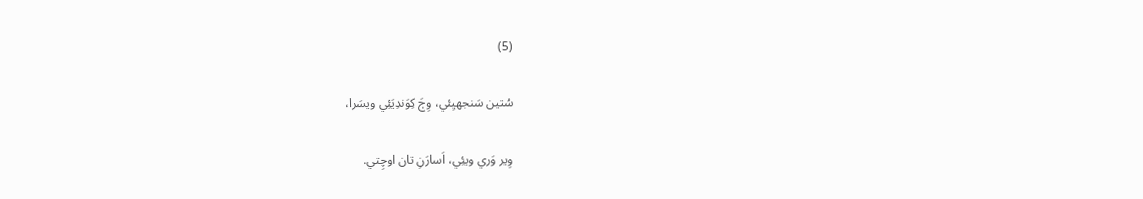(5)

سُتين سَنجهيِئي، وِڄَ کِوَندِيَئِي ويسَرا،

وِير وَري ويئِي، اَسارَنِ تان اوچِتي.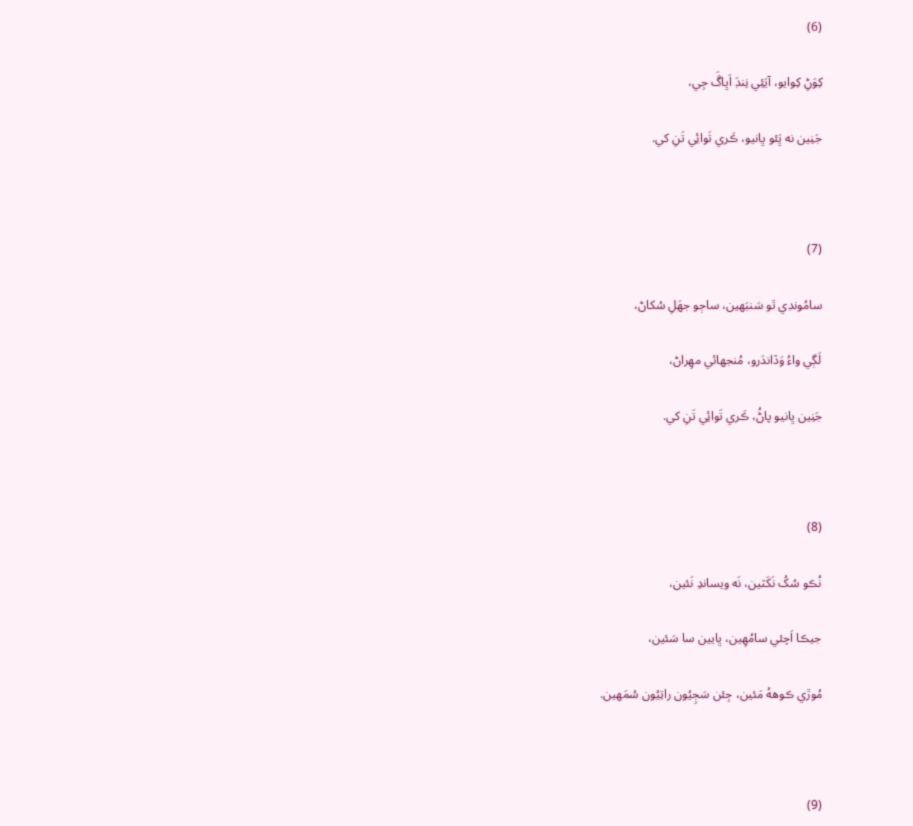(6)

کِوَڻِ کِوايو، آيَئِي نِنڊَ اَڀاڱَ جِي،

جَنِين نه ڀَئو ڀانيو، ڪَري تَوائِي تَنِ کي.



(7)

سامُونڊي ٿو سَنبَهين، ساڄو جهَلِ سُکاڻ،

لَڳي واءُ وَڏاندَرو، مُنجهائي مهِراڻ،

جَنِين ڀانيو پاڻُ، ڪَري تَوائِي تَنِ کي.



(8)

نُڪو سُکُ نَکَٽين، نَه ويساندِ نَئين،

جيڪا اَچئي سامُهِين، ڀايين سا سَئين،

مُوڙي ڪوههُ مَئين، جِئن سَڄِيُون راتِيُون سُمَهين.



(9)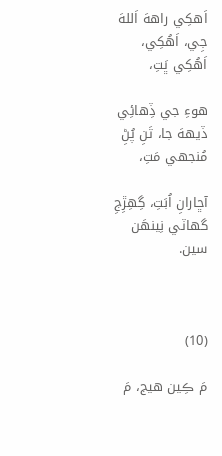اَهکِي راههَ اَللهَ جِي، اَهُکِي، اَهُکِي ڀَتِ،

هوءِ جي ڏِهائِي ڏيههَ جا، تَنِ پُڻِ مُنجهي مَتِ،

آڇارانِ اُبَتِ، گِهِڙِجِ گهاٽي نِينهَن سين.



(10)

مَ ڪِين هيج، مَ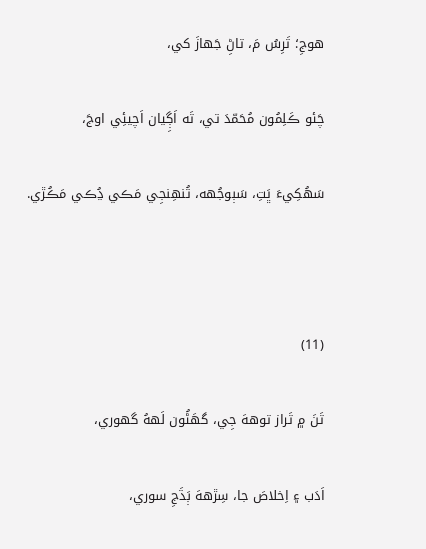هوجِ؛ تَرِسُ مَ، تاڻِ جَهازَ کي،

چَئو ڪَلِمُون مُحَمّدَ تي، تَه اَڳِيان اَچيئِي اوجَ،

سَهُکِيءَ ڀَتِ، سَٻوجُهه، تُنهِنجِي مَڪي ڍُڪي مَڪُڙي.



(11)

تَنَ ۾ تَراز توههَ جِي، گهَڻُون لَههُ گهوري،

اَدَب ۽ اِخلاصَ جا، سِڙههَ ٻَڌَجِ سوري،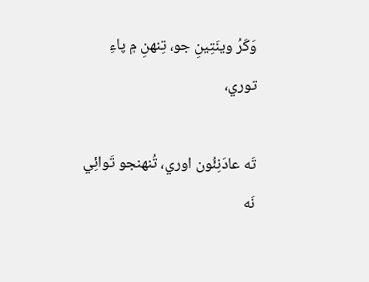وَکَرُ وينَتِينِ جو، تِنهنِ ۾ پاءِ توري،

تَه عادَنِئُون اوري، تُنهنجو تَوائِي نَه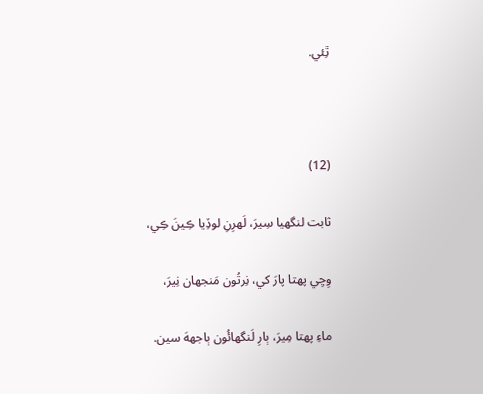ٿِئي.



(12)

ثابت لنگهيا سِيرَ، لَهرِنِ لوڏِيا ڪِينَ ڪِي،

وِڃِي پهتا پارَ کي، نِرتُون مَنجهان نِيرَ،

ماءِ پهتا مِيرَ، ٻارِ لَنگهائُون ٻاجههَ سين.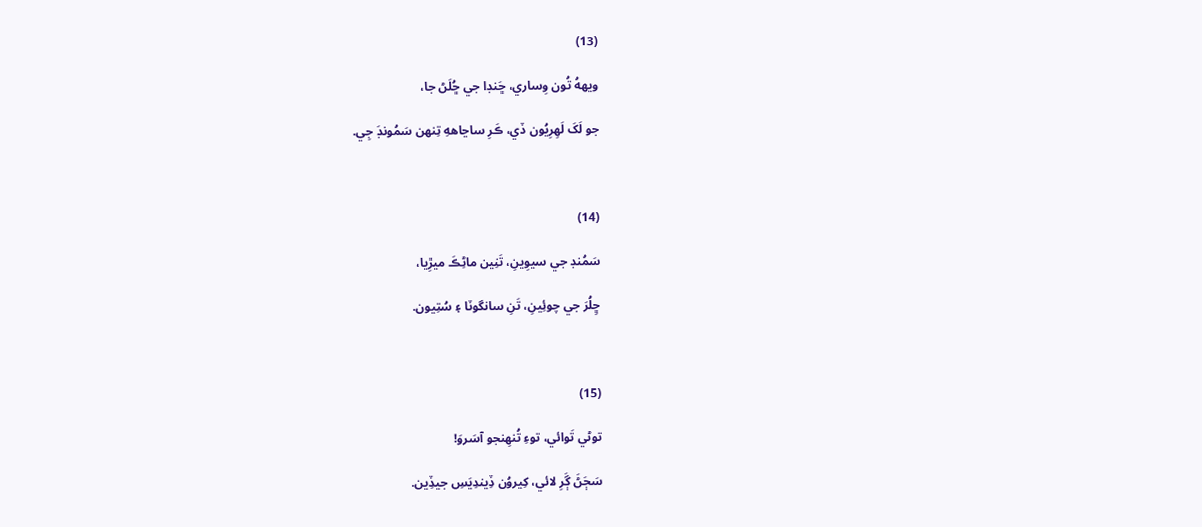(13)

ويههُ تُون وِساري، ڇَنڊا جي ڇُلَڻ جا،

جو لَکَ لَهِرِيُون ڏي، ڪَرِ ساڃاههِ تِنهن سَمُونڊَ جِي.



(14)

سَمُنڊ جي سيوِينِ، تَنِين ماڻِڪَ ميڙِيا،

ڇِلُرَ جي چوئِينِ، تَنِ سانگوٽا ۽ سُتِيون.



(15)

توڻي تَوائي، توءِ تُنهِنجو آسَروَ!

سَڄَڻَ ڳَرِ لائي، کِيروُن ڏِيندِيَسِ جيڏِين.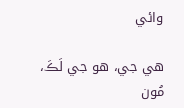وائي

هي جي، هو جي لَڪَ، مُون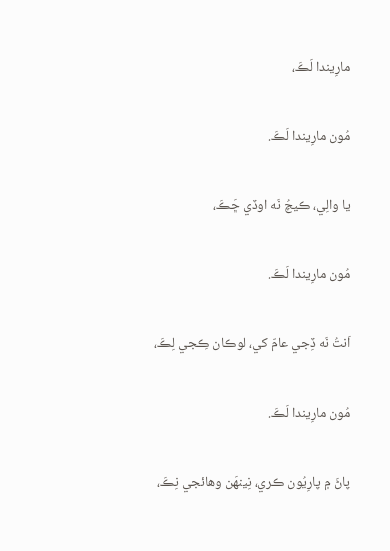مارِيندا لَڪَ،

مُون مارِيندا لَڪَ.

يا والِي، ڪيچُ نَه اوڏي ڇَڪَ،

مُون مارِيندا لَڪَ.

اَنتُ نَه ڏِجي عامّ کي، لوڪان ڪِجي لِڪَ،

مُون مارِيندا لَڪَ.

پاڻَ ۾ پارِيُون ڪري، نِينهَن وهائجي نِڪَ،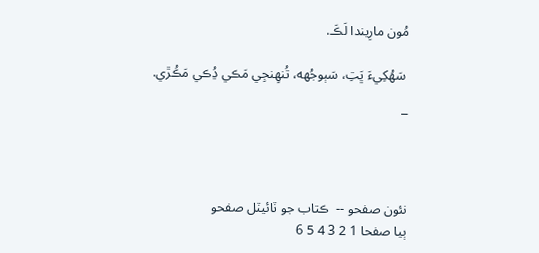مُون مارِيندا لَڪَ.

 سَهُکِيءَ ڀَتِ، سَٻوجُهه، تُنهِنجِي مَڪي ڍُڪي مَڪُڙي.

¯



نئون صفحو --  ڪتاب جو ٽائيٽل صفحو
ٻيا صفحا 1 2 3 4 5 6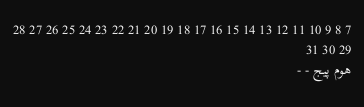7 8 9 10 11 12 13 14 15 16 17 18 19 20 21 22 23 24 25 26 27 28 29 30 31
هوم پيج - -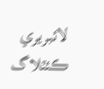لائبريري ڪئٽلاگ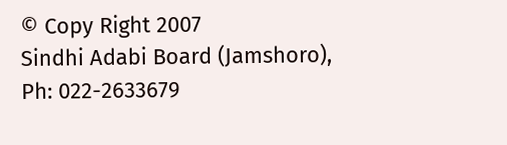© Copy Right 2007
Sindhi Adabi Board (Jamshoro),
Ph: 022-2633679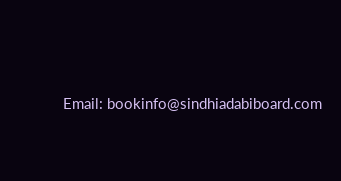Email: bookinfo@sindhiadabiboard.com